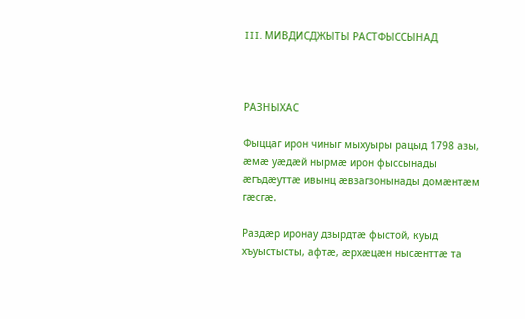III. МИВДИСДЖЫТЫ РАСТФЫССЫНАД



РАЗНЫХАС

Фыццаг ирон чиныг мыхуыры рацыд 1798 азы, æмæ уæдæй нырмæ ирон фыссынады æгъдæуттæ ивынц æвзагзонынады домæнтæм гæсгæ.

Раздæр иронау дзырдтæ фыстой, куыд хъуыстысты, афтæ, æрхæцæн нысæнттæ та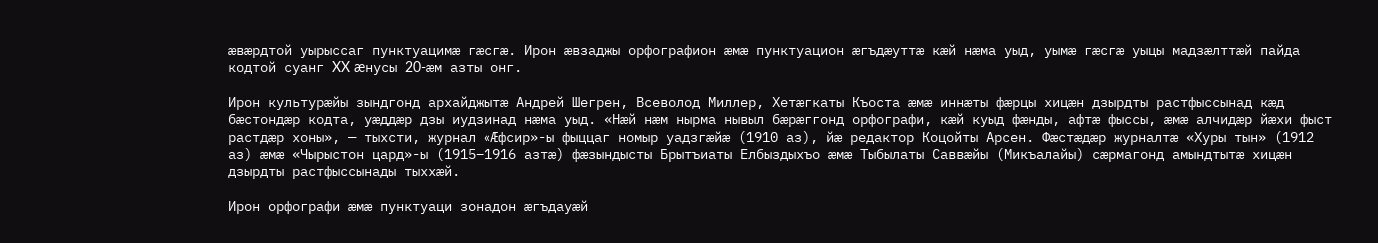æвæрдтой уырыссаг пунктуацимæ гæсгæ. Ирон æвзаджы орфографион æмæ пунктуацион æгъдæуттæ кæй нæма уыд, уымæ гæсгæ уыцы мадзæлттæй пайда кодтой суанг XX æнусы 20-æм азты онг.

Ирон культурæйы зындгонд архайджытæ Андрей Шегрен, Всеволод Миллер, Хетæгкаты Къоста æмæ иннæты фæрцы хицæн дзырдты растфыссынад кæд бæстондæр кодта, уæддæр дзы иудзинад нæма уыд. «Нæй нæм нырма нывыл бæрæггонд орфографи, кæй куыд фæнды, афтæ фыссы, æмæ алчидæр йæхи фыст растдæр хоны», — тыхсти, журнал «Æфсир»-ы фыццаг номыр уадзгæйæ (1910 аз), йæ редактор Коцойты Арсен. Фæстæдæр журналтæ «Хуры тын» (1912 аз) æмæ «Чырыстон цард»-ы (1915–1916 азтæ) фæзындысты Брытъиаты Елбыздыхъо æмæ Тыбылаты Саввæйы (Микъалайы) сæрмагонд амындтытæ хицæн дзырдты растфыссынады тыххæй.

Ирон орфографи æмæ пунктуаци зонадон æгъдауæй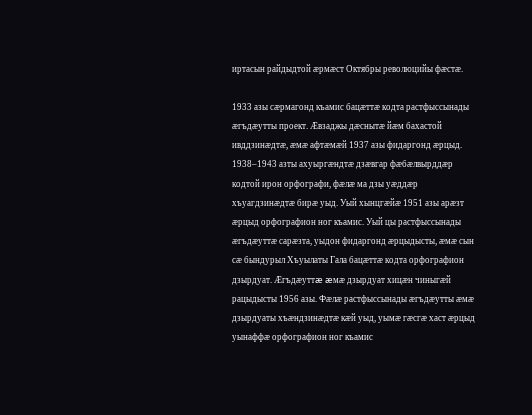иртасын райдыдтой æрмæст Октябры революцийы фæстæ.

1933 азы сæрмагонд къамис бацæттæ кодта растфыссынады æгъдæутты проект. Æвзаджы дæснытæ йæм бахастой ивддзинæдтæ, æмæ афтæмæй 1937 азы фидаргонд æрцыд. 1938–1943 азты ахуыргæндтæ дзæвгар фæбæлвырддæр кодтой ирон орфографи, фæлæ ма дзы уæддæр хъуагдзинæдтæ бирæ уыд. Уый хынцгæйæ 1951 азы арæзт æрцыд орфографион ног къамис. Уый цы растфыссынады æгъдæуттæ сарæзта, уыдон фидаргонд æрцыдысты, æмæ сын сæ бындурыл Хъуылаты Гала бацæттæ кодта орфографион дзырдуат. Æгъдæуттæ æмæ дзырдуат хицæн чиныгæй рацыдысты 1956 азы. Фæлæ растфыссынады æгъдæутты æмæ дзырдуаты хъæндзинæдтæ кæй уыд, уымæ гæсгæ хаст æрцыд уынаффæ орфографион ног къамис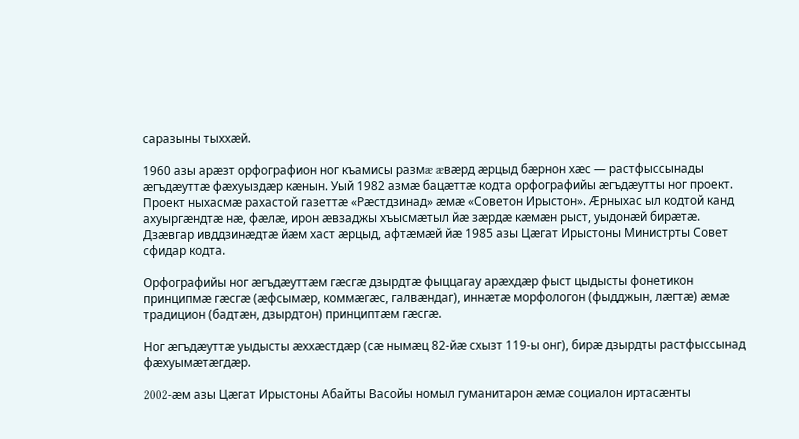саразыны тыххæй.

1960 азы арæзт орфографион ног къамисы размæ æвæрд æрцыд бæрнон хæс — растфыссынады æгъдæуттæ фæхуыздæр кæнын. Уый 1982 азмæ бацæттæ кодта орфографийы æгъдæутты ног проект. Проект ныхасмæ рахастой газеттæ «Рæстдзинад» æмæ «Советон Ирыстон». Æрныхас ыл кодтой канд ахуыргæндтæ нæ, фæлæ, ирон æвзаджы хъысмæтыл йæ зæрдæ кæмæн рыст, уыдонæй бирæтæ. Дзæвгар ивддзинæдтæ йæм хаст æрцыд, афтæмæй йæ 1985 азы Цæгат Ирыстоны Министрты Совет сфидар кодта.

Орфографийы ног æгъдæуттæм гæсгæ дзырдтæ фыццагау арæхдæр фыст цыдысты фонетикон принципмæ гæсгæ (æфсымæр, коммæгæс, галвæндаг), иннæтæ морфологон (фыдджын, лæгтæ) æмæ традицион (бадтæн, дзырдтон) принциптæм гæсгæ.

Ног æгъдæуттæ уыдысты æххæстдæр (сæ нымæц 82-йæ схызт 119-ы онг), бирæ дзырдты растфыссынад фæхуымæтæгдæр.

2002-æм азы Цæгат Ирыстоны Абайты Васойы номыл гуманитарон æмæ социалон иртасæнты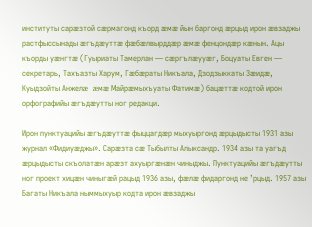институты сарæзтой сæрмагонд къорд æмæ йын баргонд æрцыд ирон æвзаджы растфыссынады æгъдæуттæ фæбæлвырддæр æмæ фенцондæр кæнын. Ацы къорды уæнгтæ (Гуыриаты Тамерлан — сæргълæууæг, Боцуаты Евген — секретарь, Тахъазты Харум, Гæбæраты Никъала, Дзодзыккаты Зæидæ, Куыдзойты Анжелæ æмæ Майрæмыхъуаты Фатимæ) бацæттæ кодтой ирон орфографийы æгъдæутты ног редакци.

Ирон пунктуацийы æгъдæуттæ фыццагдæр мыхуыргонд æрцыдысты 1931 азы журнал «Фидиуæджы». Сарæзта сæ Тыбылты Алыксандр. 1934 азы та уагъд æрцыдысты скъолатæн арæзт ахуыргæнæн чиныджы. Пунктуацийы æгъдæутты ног проект хицæн чиныгæй рацыд 1936 азы, фæлæ фидаргонд не ’рцыд. 1957 азы Багаты Никъала ныммыхуыр кодта ирон æвзаджы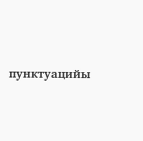пунктуацийы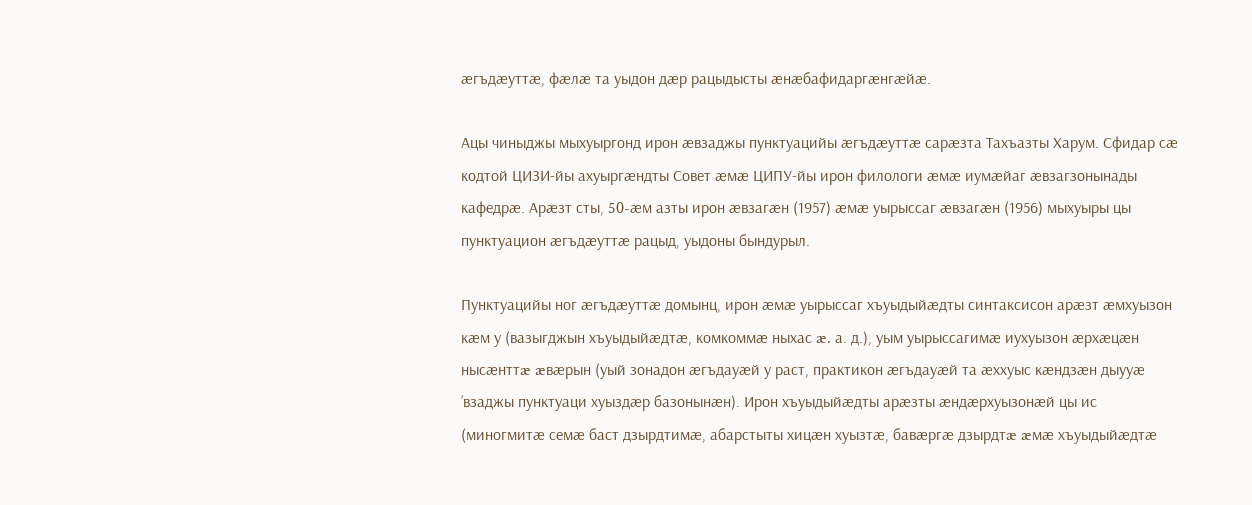æгъдæуттæ, фæлæ та уыдон дæр рацыдысты æнæбафидаргæнгæйæ.

Ацы чиныджы мыхуыргонд ирон æвзаджы пунктуацийы æгъдæуттæ сарæзта Тахъазты Харум. Сфидар сæ кодтой ЦИЗИ-йы ахуыргæндты Совет æмæ ЦИПУ-йы ирон филологи æмæ иумæйаг æвзагзонынады кафедрæ. Арæзт сты, 50-æм азты ирон æвзагæн (1957) æмæ уырыссаг æвзагæн (1956) мыхуыры цы пунктуацион æгъдæуттæ рацыд, уыдоны бындурыл.

Пунктуацийы ног æгъдæуттæ домынц, ирон æмæ уырыссаг хъуыдыйæдты синтаксисон арæзт æмхуызон кæм у (вазыгджын хъуыдыйæдтæ, комкоммæ ныхас æ. а. д.), уым уырыссагимæ иухуызон æрхæцæн нысæнттæ æвæрын (уый зонадон æгъдауæй у раст, практикон æгъдауæй та æххуыс кæндзæн дыууæ ’взаджы пунктуаци хуыздæр базонынæн). Ирон хъуыдыйæдты арæзты æндæрхуызонæй цы ис (миногмитæ семæ баст дзырдтимæ, абарстыты хицæн хуызтæ, бавæргæ дзырдтæ æмæ хъуыдыйæдтæ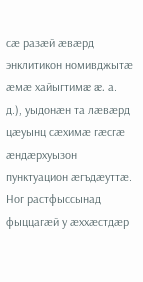сæ разæй æвæрд энклитикон номивджытæ æмæ хайыгтимæ æ. а. д.), уыдонæн та лæвæрд цæуынц сæхимæ гæсгæ æндæрхуызон пунктуацион æгъдæуттæ. Ног растфыссынад фыццагæй у æххæстдæр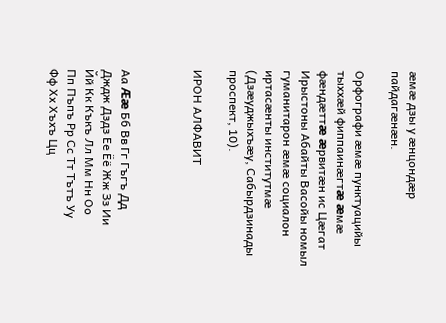æмæ дзы у æнцондæр пайдагæнæн.

Орфографи æмæ пунктуацийы тыххæй фиппаинæгтæ æмæ фæндæттæ æрвитæн ис Цæгат Ирыстоны Абайты Васойы номыл гуманитарон æмæ социалон иртасæнты институтмæ (Дзæуджыхъæу, Сабырдзинады проспект, 10).

ИРОН АЛФАВИТ



Аа Ææ Бб Вв Гг Гъгъ Дд
Дждж Дздз Ее Ёё Жж Зз Ии
Йй Кк Къкъ Лл Мм Нн Оо
Пп Пъпъ Рр Сс Тт Тътъ Уу
Фф Хх Хъхъ Цц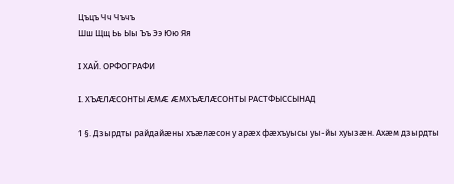Цъцъ Чч Чъчъ
Шш Щщ Ьь Ыы Ъъ Ээ Юю Яя

I ХАЙ. ОРФОГРАФИ

I. ХЪÆЛÆСОНТЫ ÆМÆ ÆМХЪÆЛÆСОНТЫ РАСТФЫССЫНАД

1 §. Дзырдты райдайæны хъæлæсон у арæх фæхъуысы уы-йы хуызæн. Ахæм дзырдты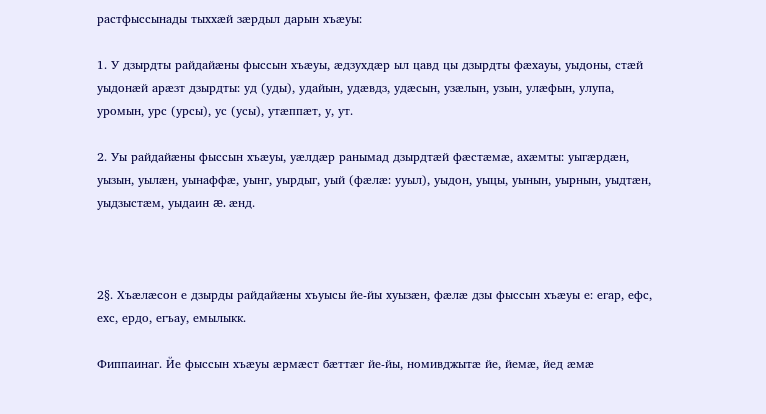растфыссынады тыххæй зæрдыл дарын хъæуы:

1. У дзырдты райдайæны фыссын хъæуы, æдзухдæр ыл цавд цы дзырдты фæхауы, уыдоны, стæй уыдонæй арæзт дзырдты: уд (уды), удайын, удæвдз, удæсын, узæлын, узын, улæфын, улупа, уромын, урс (урсы), ус (усы), утæппæт, у, ут.

2. Уы райдайæны фыссын хъæуы, уæлдæр ранымад дзырдтæй фæстæмæ, ахæмты: уыгæрдæн, уызын, уылæн, уынаффæ, уынг, уырдыг, уый (фæлæ: ууыл), уыдон, уыцы, уынын, уырнын, уыдтæн, уыдзыстæм, уыдаин æ. æнд.



2§. Хъæлæсон е дзырды райдайæны хъуысы йе-йы хуызæн, фæлæ дзы фыссын хъæуы е: егар, ефс, ехс, ердо, егъау, емылыкк.

Фиппаинаг. Йе фыссын хъæуы æрмæст бæттæг йе-йы, номивджытæ йе, йемæ, йед æмæ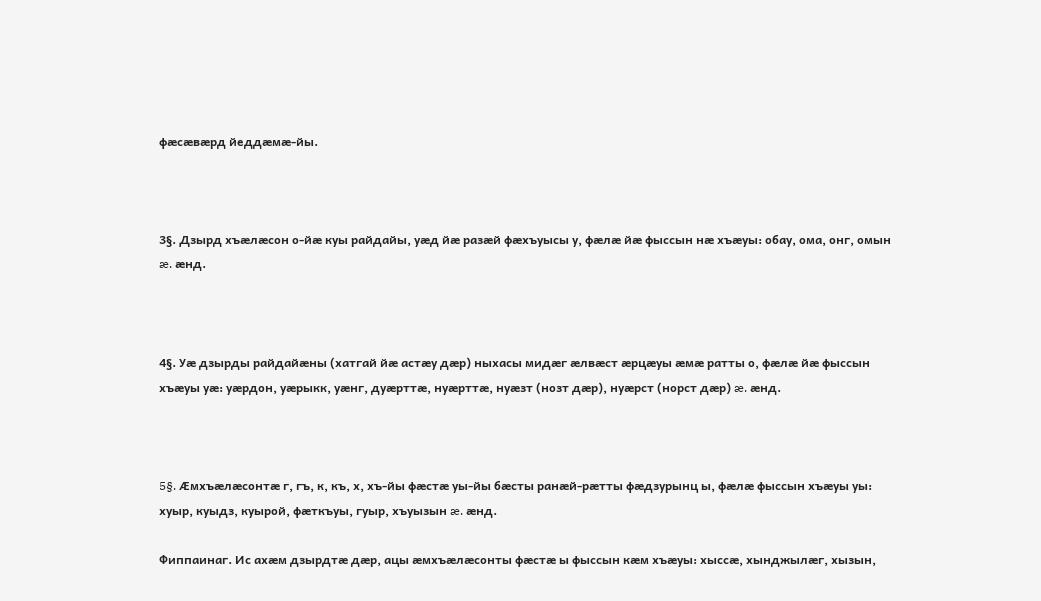фæсæвæрд йеддæмæ-йы.



3§. Дзырд хъæлæсон о-йæ куы райдайы, уæд йæ разæй фæхъуысы у, фæлæ йæ фыссын нæ хъæуы: обау, ома, онг, омын æ. æнд.



4§. Уæ дзырды райдайæны (хатгай йæ астæу дæр) ныхасы мидæг æлвæст æрцæуы æмæ ратты о, фæлæ йæ фыссын хъæуы уæ: уæрдон, уæрыкк, уæнг, дуæрттæ, нуæрттæ, нуæзт (нозт дæр), нуæрст (норст дæр) æ. æнд.



5§. Æмхъæлæсонтæ г, гъ, к, къ, х, хъ-йы фæстæ уы-йы бæсты ранæй-рæтты фæдзурынц ы, фæлæ фыссын хъæуы уы: хуыр, куыдз, куырой, фæткъуы, гуыр, хъуызын æ. æнд.

Фиппаинаг. Ис ахæм дзырдтæ дæр, ацы æмхъæлæсонты фæстæ ы фыссын кæм хъæуы: хыссæ, хынджылæг, хызын,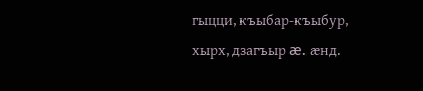гыцци, къыбар-къыбур, хырх, дзагъыр æ. æнд.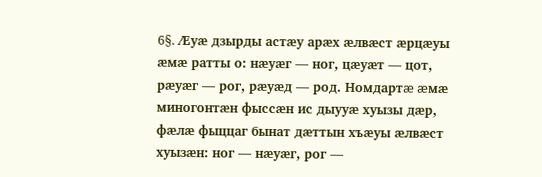6§. Æуæ дзырды астæу арæх æлвæст æрцæуы æмæ ратты о: нæуæг — ног, цæуæт — цот, рæуæг — рог, рæуæд — род. Номдартæ æмæ миногонтæн фыссæн ис дыууæ хуызы дæр, фæлæ фыццаг бынат дæттын хъæуы æлвæст хуызæн: ног — нæуæг, рог —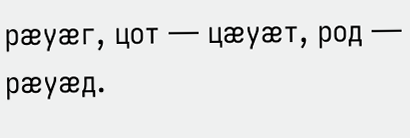рæуæг, цот — цæуæт, род — рæуæд.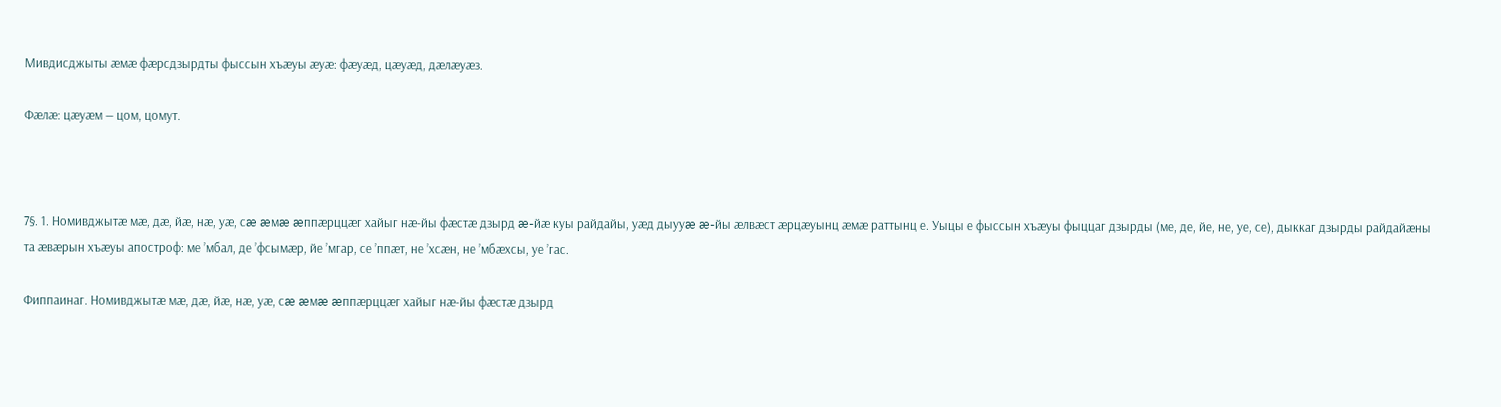Мивдисджыты æмæ фæрсдзырдты фыссын хъæуы æуæ: фæуæд, цæуæд, дæлæуæз.

Фæлæ: цæуæм — цом, цомут.



7§. 1. Номивджытæ мæ, дæ, йæ, нæ, уæ, сæ æмæ æппæрццæг хайыг нæ-йы фæстæ дзырд æ-йæ куы райдайы, уæд дыууæ æ-йы æлвæст æрцæуынц æмæ раттынц е. Уыцы е фыссын хъæуы фыццаг дзырды (ме, де, йе, не, уе, се), дыккаг дзырды райдайæны та æвæрын хъæуы апостроф: ме ’мбал, де ’фсымæр, йе ’мгар, се ’ппæт, не ’хсæн, не ’мбæхсы, уе ’гас.

Фиппаинаг. Номивджытæ мæ, дæ, йæ, нæ, уæ, сæ æмæ æппæрццæг хайыг нæ-йы фæстæ дзырд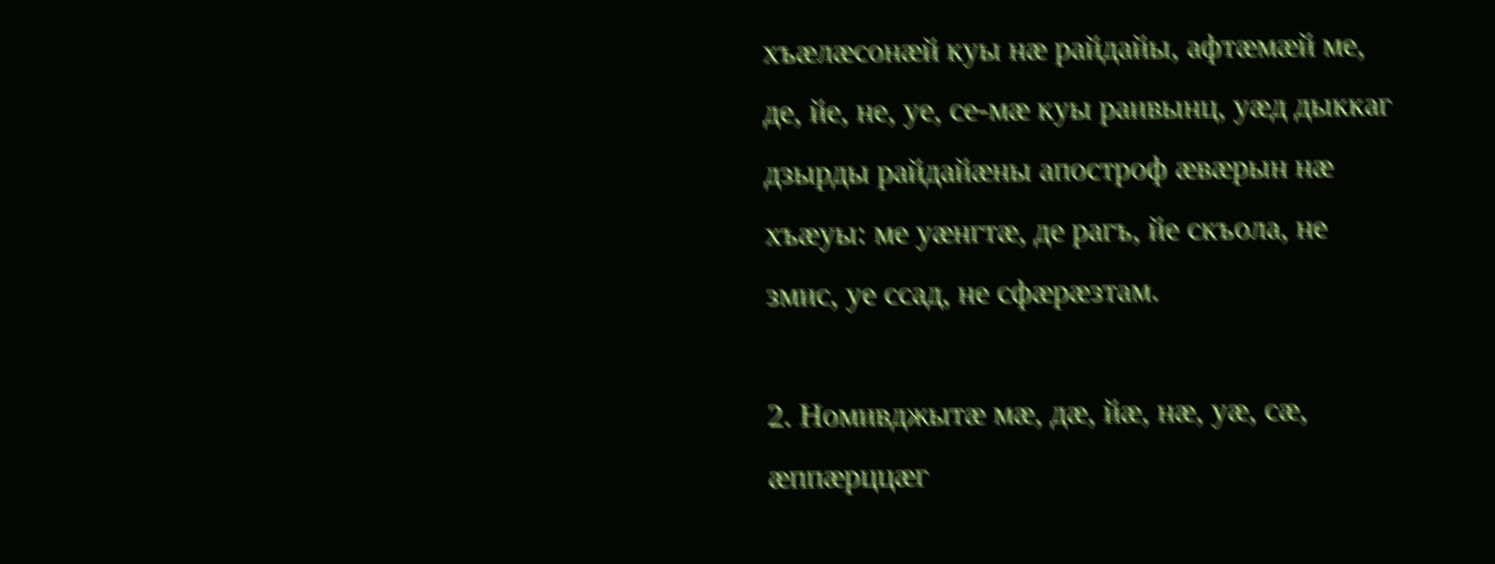хъæлæсонæй куы нæ райдайы, афтæмæй ме, де, йе, не, уе, се-мæ куы раивынц, уæд дыккаг дзырды райдайæны апостроф æвæрын нæ хъæуы: ме уæнгтæ, де рагъ, йе скъола, не змис, уе ссад, не сфæрæзтам.

2. Номивджытæ мæ, дæ, йæ, нæ, уæ, сæ, æппæрццæг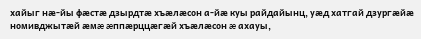хайыг нæ-йы фæстæ дзырдтæ хъæлæсон а-йæ куы райдайынц, уæд хатгай дзургæйæ номивджытæй æмæ æппæрццæгæй хъæлæсон æ ахауы,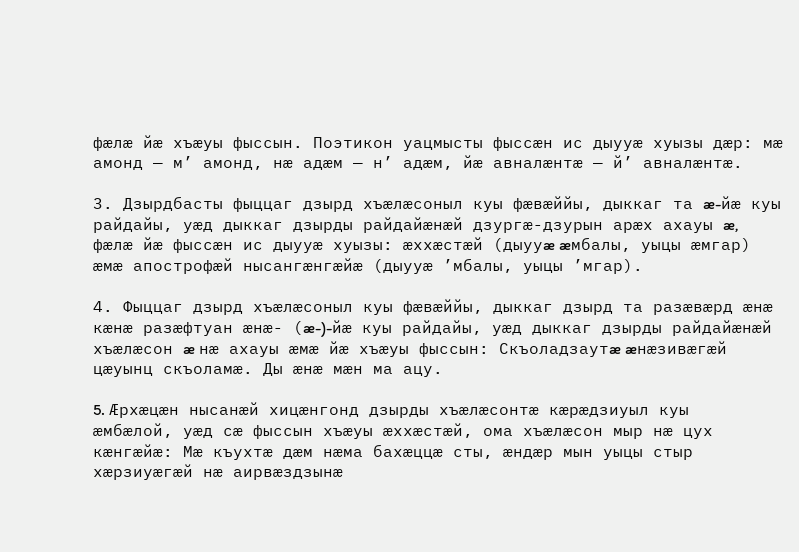фæлæ йæ хъæуы фыссын. Поэтикон уацмысты фыссæн ис дыууæ хуызы дæр: мæ амонд — м’ амонд, нæ адæм — н’ адæм, йæ авналæнтæ — й’ авналæнтæ.

3. Дзырдбасты фыццаг дзырд хъæлæсоныл куы фæвæййы, дыккаг та æ-йæ куы райдайы, уæд дыккаг дзырды райдайæнæй дзургæ-дзурын арæх ахауы æ, фæлæ йæ фыссæн ис дыууæ хуызы: æххæстæй (дыууæ æмбалы, уыцы æмгар) æмæ апострофæй нысангæнгæйæ (дыууæ ’мбалы, уыцы ’мгар).

4. Фыццаг дзырд хъæлæсоныл куы фæвæййы, дыккаг дзырд та разæвæрд æнæ кæнæ разæфтуан æнæ- (æ-)-йæ куы райдайы, уæд дыккаг дзырды райдайæнæй хъæлæсон æ нæ ахауы æмæ йæ хъæуы фыссын: Скъоладзаутæ æнæзивæгæй цæуынц скъоламæ. Ды æнæ мæн ма ацу.

5. Æрхæцæн нысанæй хицæнгонд дзырды хъæлæсонтæ кæрæдзиуыл куы æмбæлой, уæд сæ фыссын хъæуы æххæстæй, ома хъæлæсон мыр нæ цух кæнгæйæ: Мæ къухтæ дæм нæма бахæццæ сты, æндæр мын уыцы стыр хæрзиуæгæй нæ аирвæздзынæ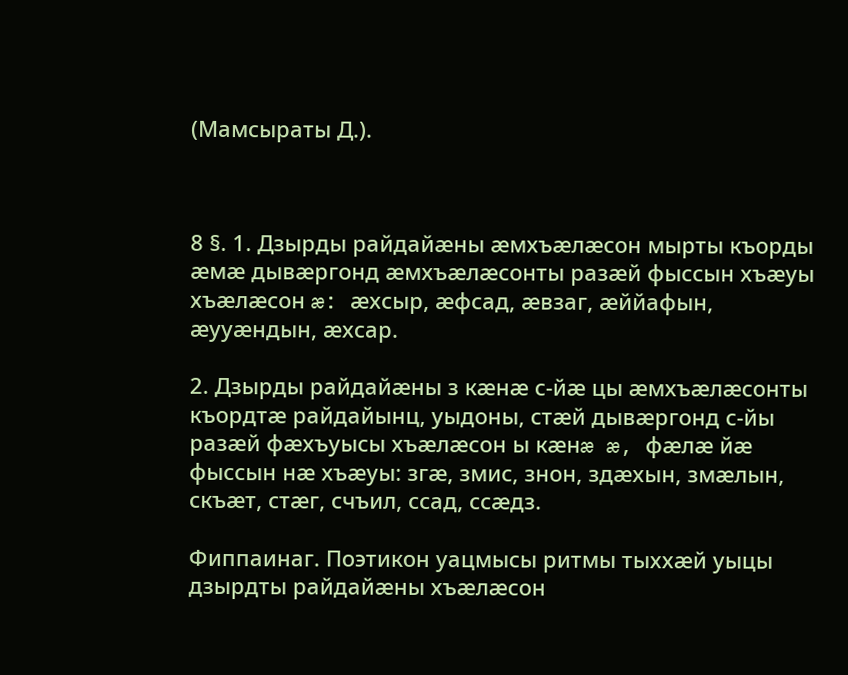(Мамсыраты Д.).



8 §. 1. Дзырды райдайæны æмхъæлæсон мырты къорды æмæ дывæргонд æмхъæлæсонты разæй фыссын хъæуы хъæлæсон æ: æхсыр, æфсад, æвзаг, æййафын, æууæндын, æхсар.

2. Дзырды райдайæны з кæнæ с-йæ цы æмхъæлæсонты къордтæ райдайынц, уыдоны, стæй дывæргонд с-йы разæй фæхъуысы хъæлæсон ы кæнæ æ, фæлæ йæ фыссын нæ хъæуы: згæ, змис, знон, здæхын, змæлын, скъæт, стæг, счъил, ссад, ссæдз.

Фиппаинаг. Поэтикон уацмысы ритмы тыххæй уыцы дзырдты райдайæны хъæлæсон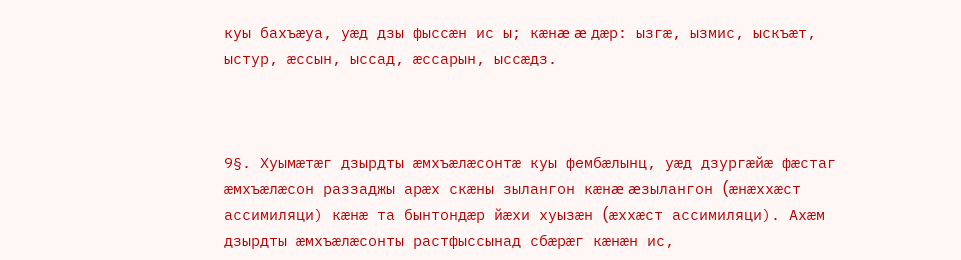куы бахъæуа, уæд дзы фыссæн ис ы; кæнæ æ дæр: ызгæ, ызмис, ыскъæт, ыстур, æссын, ыссад, æссарын, ыссæдз.



9§. Хуымæтæг дзырдты æмхъæлæсонтæ куы фембæлынц, уæд дзургæйæ фæстаг æмхъæлæсон раззаджы арæх скæны зылангон кæнæ æзылангон (æнæххæст ассимиляци) кæнæ та бынтондæр йæхи хуызæн (æххæст ассимиляци). Ахæм дзырдты æмхъæлæсонты растфыссынад сбæрæг кæнæн ис,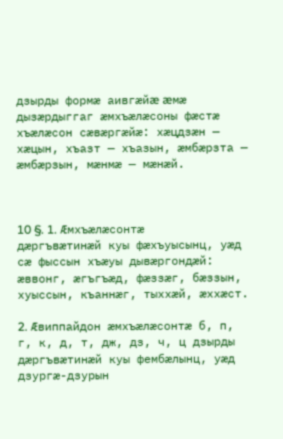дзырды формæ аивгæйæ æмæ дызæрдыггаг æмхъæлæсоны фæстæ хъæлæсон сæвæргæйæ: хæцдзæн — хæцын, хъазт — хъазын, æмбæрзта — æмбæрзын, мæнмæ — мæнæй.



10 §. 1. Æмхъæлæсонтæ дæргъвæтинæй куы фæхъуысынц, уæд сæ фыссын хъæуы дывæргондæй: æввонг, æгъгъæд, фæззæг, бæззын, хуыссын, къаннæг, тыххæй, æххæст.

2. Æвиппайдон æмхъæлæсонтæ б, п, г, к, д, т, дж, дз, ч, ц дзырды дæргъвæтинæй куы фембæлынц, уæд дзургæ-дзурын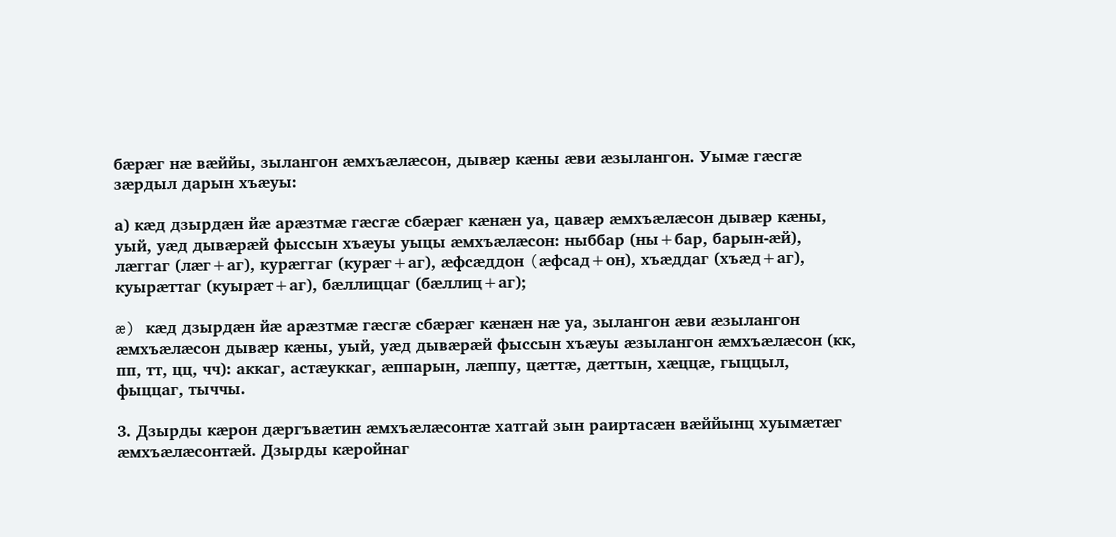бæрæг нæ вæййы, зылангон æмхъæлæсон, дывæр кæны æви æзылангон. Уымæ гæсгæ зæрдыл дарын хъæуы:

а) кæд дзырдæн йæ арæзтмæ гæсгæ сбæрæг кæнæн уа, цавæр æмхъæлæсон дывæр кæны, уый, уæд дывæрæй фыссын хъæуы уыцы æмхъæлæсон: ныббар (ны+бар, барын-æй), лæггаг (лæг+аг), курæггаг (курæг+аг), æфсæддон (æфсад+он), хъæддаг (хъæд+аг), куырæттаг (куырæт+аг), бæллиццаг (бæллиц+аг);

æ) кæд дзырдæн йæ арæзтмæ гæсгæ сбæрæг кæнæн нæ уа, зылангон æви æзылангон æмхъæлæсон дывæр кæны, уый, уæд дывæрæй фыссын хъæуы æзылангон æмхъæлæсон (кк, пп, тт, цц, чч): аккаг, астæуккаг, æппарын, лæппу, цæттæ, дæттын, хæццæ, гыццыл, фыццаг, тыччы.

3. Дзырды кæрон дæргъвæтин æмхъæлæсонтæ хатгай зын раиртасæн вæййынц хуымæтæг æмхъæлæсонтæй. Дзырды кæройнаг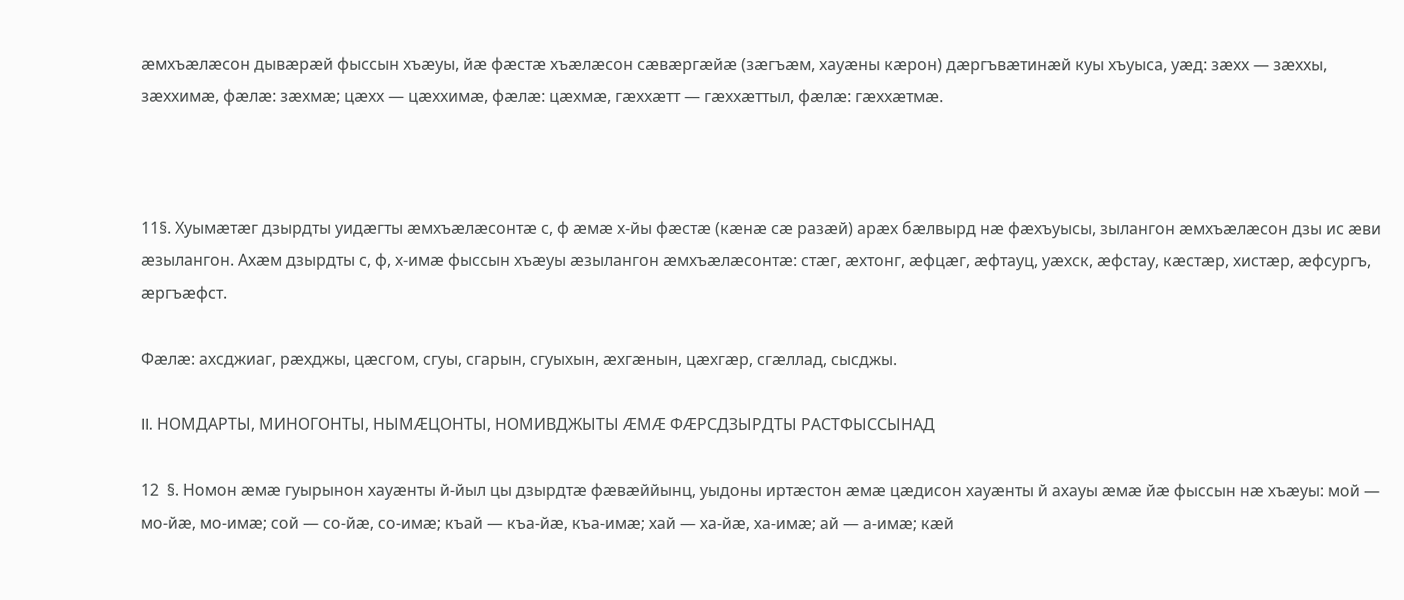æмхъæлæсон дывæрæй фыссын хъæуы, йæ фæстæ хъæлæсон сæвæргæйæ (зæгъæм, хауæны кæрон) дæргъвæтинæй куы хъуыса, уæд: зæхх — зæххы, зæххимæ, фæлæ: зæхмæ; цæхх — цæххимæ, фæлæ: цæхмæ, гæххæтт — гæххæттыл, фæлæ: гæххæтмæ.



11§. Хуымæтæг дзырдты уидæгты æмхъæлæсонтæ с, ф æмæ х-йы фæстæ (кæнæ сæ разæй) арæх бæлвырд нæ фæхъуысы, зылангон æмхъæлæсон дзы ис æви æзылангон. Ахæм дзырдты с, ф, х-имæ фыссын хъæуы æзылангон æмхъæлæсонтæ: стæг, æхтонг, æфцæг, æфтауц, уæхск, æфстау, кæстæр, хистæр, æфсургъ, æргъæфст.

Фæлæ: ахсджиаг, рæхджы, цæсгом, сгуы, сгарын, сгуыхын, æхгæнын, цæхгæр, сгæллад, сысджы.

II. НОМДАРТЫ, МИНОГОНТЫ, НЫМÆЦОНТЫ, НОМИВДЖЫТЫ ÆМÆ ФÆРСДЗЫРДТЫ РАСТФЫССЫНАД

12  §. Номон æмæ гуырынон хауæнты й-йыл цы дзырдтæ фæвæййынц, уыдоны иртæстон æмæ цæдисон хауæнты й ахауы æмæ йæ фыссын нæ хъæуы: мой — мо-йæ, мо-имæ; сой — со-йæ, со-имæ; къай — къа-йæ, къа-имæ; хай — ха-йæ, ха-имæ; ай — а-имæ; кæй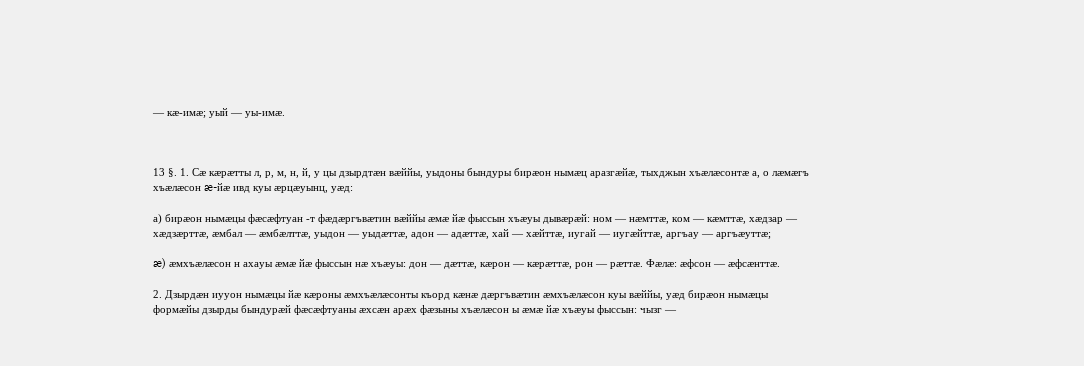— кæ-имæ; уый — уы-имæ.



13 §. 1. Сæ кæрæтты л, р, м, н, й, у цы дзырдтæн вæййы, уыдоны бындуры бирæон нымæц аразгæйæ, тыхджын хъæлæсонтæ а, о лæмæгъ хъæлæсон æ-йæ ивд куы æрцæуынц, уæд:

а) бирæон нымæцы фæсæфтуан -т фæдæргъвæтин вæййы æмæ йæ фыссын хъæуы дывæрæй: ном — нæмттæ, ком — кæмттæ, хæдзар — хæдзæрттæ, æмбал — æмбæлттæ, уыдон — уыдæттæ, адон — адæттæ, хай — хæйттæ, иугай — иугæйттæ, аргъау — аргъæуттæ;

æ) æмхъæлæсон н ахауы æмæ йæ фыссын нæ хъæуы: дон — дæттæ, кæрон — кæрæттæ, рон — рæттæ. Фæлæ: æфсон — æфсæнттæ.

2. Дзырдæн иууон нымæцы йæ кæроны æмхъæлæсонты къорд кæнæ дæргъвæтин æмхъæлæсон куы вæййы, уæд бирæон нымæцы формæйы дзырды бындурæй фæсæфтуаны æхсæн арæх фæзыны хъæлæсон ы æмæ йæ хъæуы фыссын: чызг —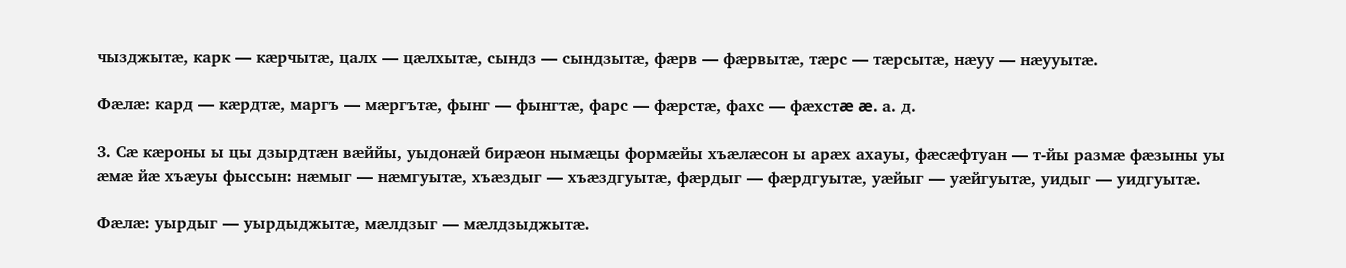чызджытæ, карк — кæрчытæ, цалх — цæлхытæ, сындз — сындзытæ, фæрв — фæрвытæ, тæрс — тæрсытæ, нæуу — нæууытæ.

Фæлæ: кард — кæрдтæ, маргъ — мæргътæ, фынг — фынгтæ, фарс — фæрстæ, фахс — фæхстæ æ. а. д.

3. Сæ кæроны ы цы дзырдтæн вæййы, уыдонæй бирæон нымæцы формæйы хъæлæсон ы арæх ахауы, фæсæфтуан — т-йы размæ фæзыны уы æмæ йæ хъæуы фыссын: нæмыг — нæмгуытæ, хъæздыг — хъæздгуытæ, фæрдыг — фæрдгуытæ, уæйыг — уæйгуытæ, уидыг — уидгуытæ.

Фæлæ: уырдыг — уырдыджытæ, мæлдзыг — мæлдзыджытæ.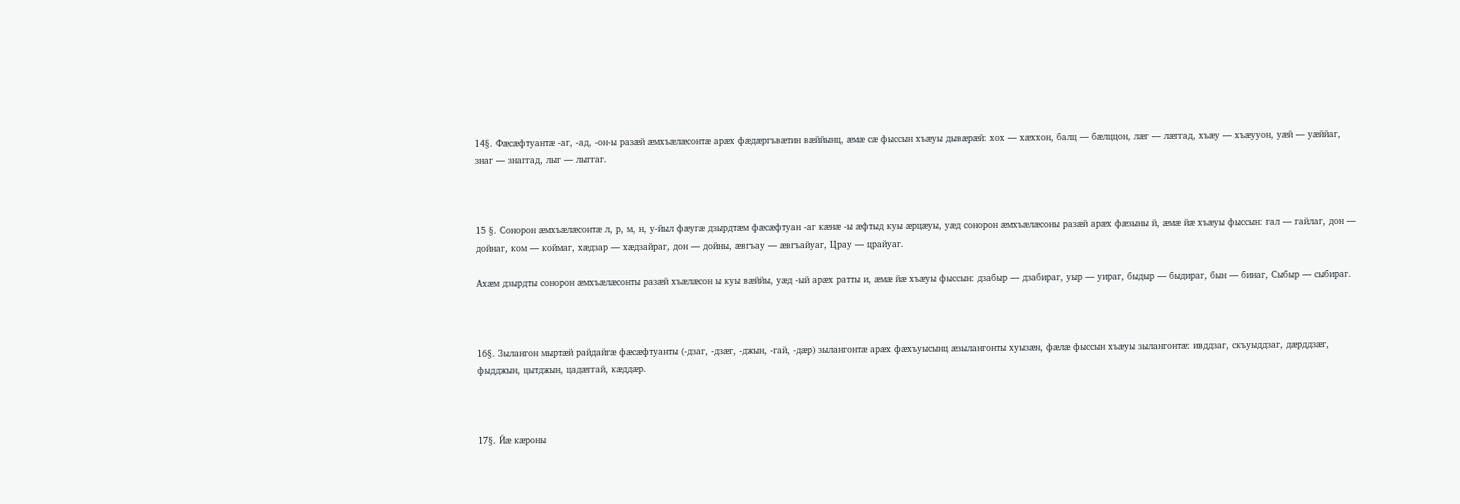14§. Фæсæфтуантæ -аг, -ад, -он-ы разæй æмхъæлæсонтæ арæх фæдæргъвæтин вæййынц, æмæ сæ фыссын хъæуы дывæрæй: хох — хæххон, балц — бæлццон, лæг — лæггад, хъæу — хъæууон, уæй — уæййаг, знаг — знаггад, лыг — лыггаг.



15 §. Сонорон æмхъæлæсонтæ л, р, м, н, у-йыл фæугæ дзырдтæм фæсæфтуан -аг кæнæ -ы æфтыд куы æрцæуы, уæд сонорон æмхъæлæсоны разæй арæх фæзыны й, æмæ йæ хъæуы фыссын: гал — гайлаг, дон — дойнаг, ком — коймаг, хæдзар — хæдзайраг, дон — дойны, æвгъау — æвгъайуаг, Црау — црайуаг.

Ахæм дзырдты сонорон æмхъæлæсонты разæй хъæлæсон ы куы вæййы, уæд -ый арæх ратты и, æмæ йæ хъæуы фыссын: дзабыр — дзабираг, уыр — уираг, быдыр — быдираг, бын — бинаг, Сыбыр — сыбираг.



16§. Зылангон мыртæй райдайгæ фæсæфтуанты (-дзаг, -дзæг, -джын, -гай, -дæр) зылангонтæ арæх фæхъуысынц æзылангонты хуызæн, фæлæ фыссын хъæуы зылангонтæ: ивддзаг, скъуыддзаг, дæрддзæг, фыдджын, цытджын, цадæггай, кæддæр.



17§. Йæ кæроны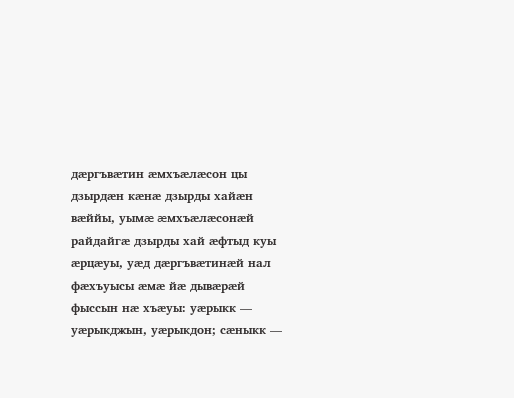дæргъвæтин æмхъæлæсон цы дзырдæн кæнæ дзырды хайæн вæййы, уымæ æмхъæлæсонæй райдайгæ дзырды хай æфтыд куы æрцæуы, уæд дæргъвæтинæй нал фæхъуысы æмæ йæ дывæрæй фыссын нæ хъæуы: уæрыкк — уæрыкджын, уæрыкдон; сæныкк —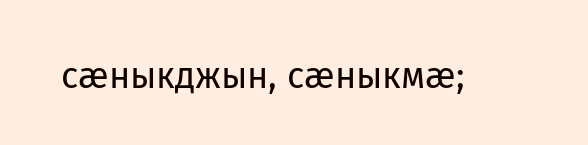сæныкджын, сæныкмæ;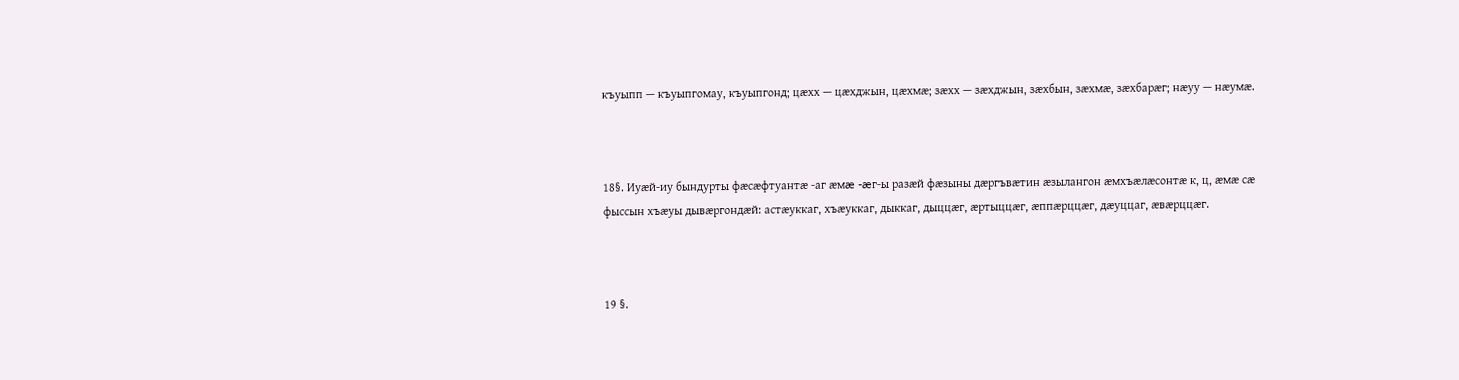къуыпп — къуыпгомау, къуыпгонд; цæхх — цæхджын, цæхмæ; зæхх — зæхджын, зæхбын, зæхмæ, зæхбарæг; нæуу — нæумæ.



18§. Иуæй-иу бындурты фæсæфтуантæ -аг æмæ -æг-ы разæй фæзыны дæргъвæтин æзылангон æмхъæлæсонтæ к, ц, æмæ сæ фыссын хъæуы дывæргондæй: астæуккаг, хъæуккаг, дыккаг, дыццæг, æртыццæг, æппæрццæг, дæуццаг, æвæрццæг.



19 §.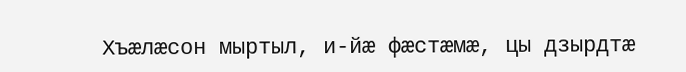Хъæлæсон мыртыл, и-йæ фæстæмæ, цы дзырдтæ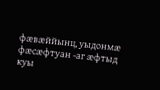фæвæййынц, уыдонмæ фæсæфтуан -аг æфтыд куы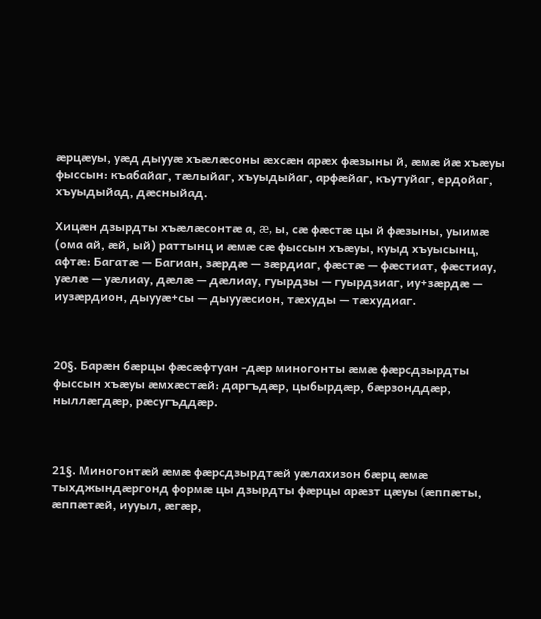æрцæуы, уæд дыууæ хъæлæсоны æхсæн арæх фæзыны й, æмæ йæ хъæуы фыссын: къабайаг, тæлыйаг, хъуыдыйаг, арфæйаг, къутуйаг, ердойаг, хъуыдыйад, дæсныйад.

Хицæн дзырдты хъæлæсонтæ а, æ, ы, сæ фæстæ цы й фæзыны, уыимæ (ома ай, æй, ый) раттынц и æмæ сæ фыссын хъæуы, куыд хъуысынц, афтæ: Багатæ — Багиан, зæрдæ — зæрдиаг, фæстæ — фæстиат, фæстиау, уæлæ — уæлиау, дæлæ — дæлиау, гуырдзы — гуырдзиаг, иу+зæрдæ — иузæрдион, дыууæ+сы — дыууæсион, тæхуды — тæхудиаг.



20§. Барæн бæрцы фæсæфтуан -дæр миногонты æмæ фæрсдзырдты фыссын хъæуы æмхæстæй: даргъдæр, цыбырдæр, бæрзонддæр, ныллæгдæр, рæсугъддæр.



21§. Миногонтæй æмæ фæрсдзырдтæй уæлахизон бæрц æмæ тыхджындæргонд формæ цы дзырдты фæрцы арæзт цæуы (æппæты, æппæтæй, иууыл, æгæр,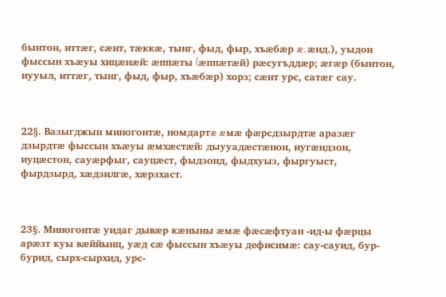бынтон, иттæг, сæнт, тæккæ, тынг, фыд, фыр, хъæбæр æ. æнд.), уыдон фыссын хъæуы хицæнæй: æппæты (æппæтæй) рæсугъддæр; æгæр (бынтон, иууыл, иттæг, тынг, фыд, фыр, хъæбæр) хорз; сæнт урс, сатæг сау.



22§. Вазыгджын миногонтæ, номдартæ æмæ фæрсдзырдтæ аразæг дзырдтæ фыссын хъæуы æмхæстæй: дыууадæстæнон, иугæндзон, иуцæстон, сауæрфыг, сауцæст, фыдзонд, фыдхуыз, фыргуыст, фырдзырд, хæдзилгæ, хæрзхаст.



23§. Миногонтæ уидаг дывæр кæныны æмæ фæсæфтуан -ид-ы фæрцы арæзт куы вæййынц, уæд сæ фыссын хъæуы дефисимæ: сау-сауид, бур-бурид, сырх-сырхид, урс-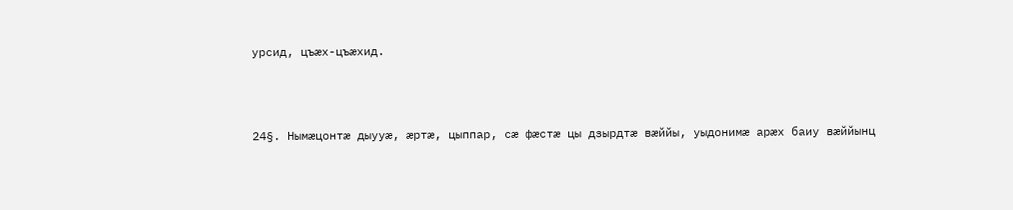урсид, цъæх-цъæхид.



24§. Нымæцонтæ дыууæ, æртæ, цыппар, сæ фæстæ цы дзырдтæ вæййы, уыдонимæ арæх баиу вæййынц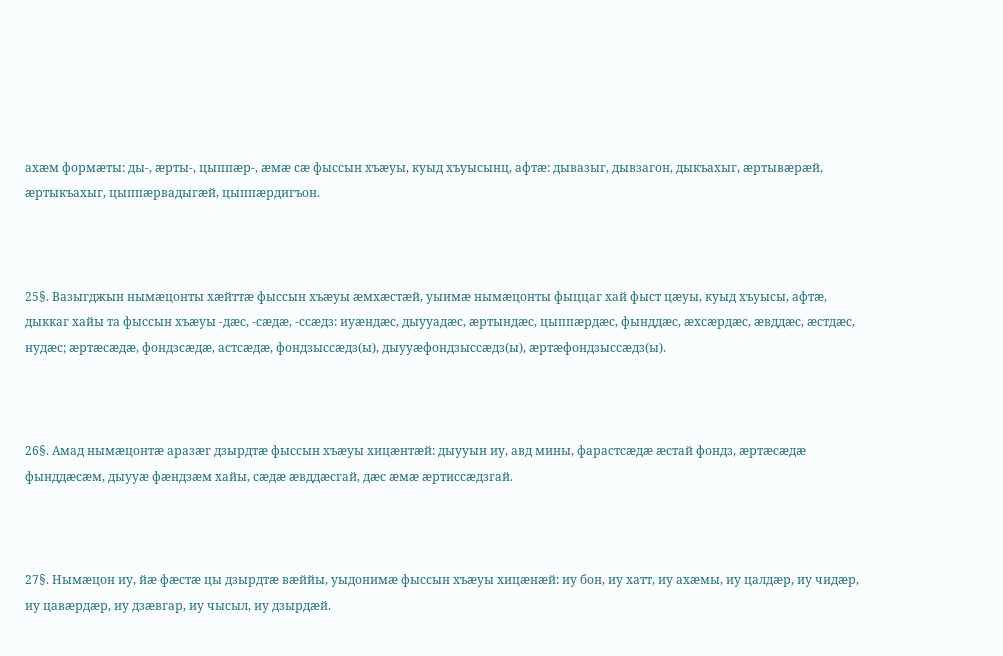ахæм формæты: ды-, æрты-, цыппæр-, æмæ сæ фыссын хъæуы, куыд хъуысынц, афтæ: дывазыг, дывзагон, дыкъахыг, æртывæрæй, æртыкъахыг, цыппæрвадыгæй, цыппæрдигъон.



25§. Вазыгджын нымæцонты хæйттæ фыссын хъæуы æмхæстæй, уыимæ нымæцонты фыццаг хай фыст цæуы, куыд хъуысы, афтæ, дыккаг хайы та фыссын хъæуы -дæс, -сæдæ, -ссæдз: иуæндæс, дыууадæс, æртындæс, цыппæрдæс, фынддæс, æхсæрдæс, æвддæс, æстдæс, нудæс; æртæсæдæ, фондзсæдæ, астсæдæ, фондзыссæдз(ы), дыууæфондзыссæдз(ы), æртæфондзыссæдз(ы).



26§. Амад нымæцонтæ аразæг дзырдтæ фыссын хъæуы хицæнтæй: дыууын иу, авд мины, фарастсæдæ æстай фондз, æртæсæдæ фынддæсæм, дыууæ фæндзæм хайы, сæдæ æвддæсгай, дæс æмæ æртиссæдзгай.



27§. Нымæцон иу, йæ фæстæ цы дзырдтæ вæййы, уыдонимæ фыссын хъæуы хицæнæй: иу бон, иу хатт, иу ахæмы, иу цалдæр, иу чидæр, иу цавæрдæр, иу дзæвгар, иу чысыл, иу дзырдæй.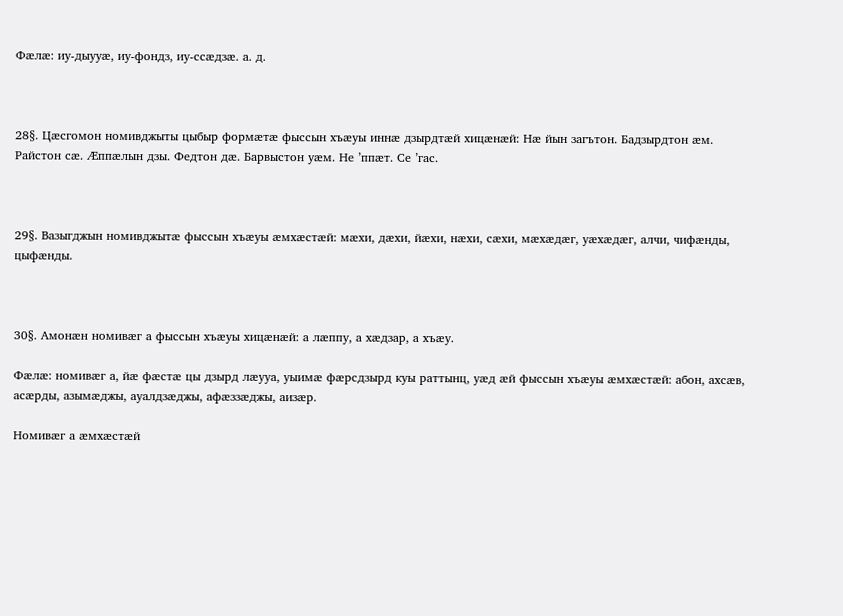Фæлæ: иу-дыууæ, иу-фондз, иу-ссæдзæ. а. д.



28§. Цæсгомон номивджыты цыбыр формæтæ фыссын хъæуы иннæ дзырдтæй хицæнæй: Нæ йын загътон. Бадзырдтон æм. Райстон сæ. Æппæлын дзы. Федтон дæ. Барвыстон уæм. Не ’ппæт. Се ’гас.



29§. Вазыгджын номивджытæ фыссын хъæуы æмхæстæй: мæхи, дæхи, йæхи, нæхи, сæхи, мæхæдæг, уæхæдæг, алчи, чифæнды, цыфæнды.



30§. Амонæн номивæг а фыссын хъæуы хицæнæй: а лæппу, а хæдзар, а хъæу.

Фæлæ: номивæг а, йæ фæстæ цы дзырд лæууа, уыимæ фæрсдзырд куы раттынц, уæд æй фыссын хъæуы æмхæстæй: абон, ахсæв, асæрды, азымæджы, ауалдзæджы, афæззæджы, аизæр.

Номивæг а æмхæстæй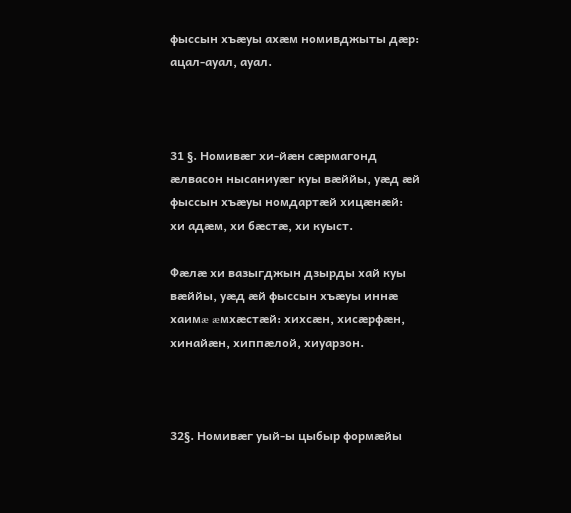фыссын хъæуы ахæм номивджыты дæр: ацал-ауал, ауал.



31 §. Номивæг хи-йæн сæрмагонд æлвасон нысаниуæг куы вæййы, уæд æй фыссын хъæуы номдартæй хицæнæй: хи адæм, хи бæстæ, хи куыст.

Фæлæ хи вазыгджын дзырды хай куы вæййы, уæд æй фыссын хъæуы иннæ хаимæ æмхæстæй: хихсæн, хисæрфæн, хинайæн, хиппæлой, хиуарзон.



32§. Номивæг уый-ы цыбыр формæйы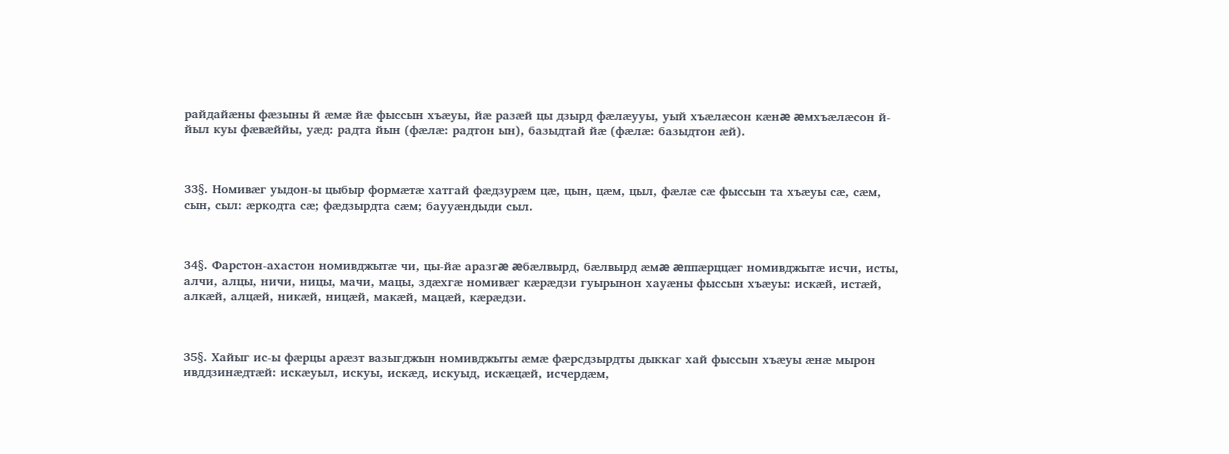райдайæны фæзыны й æмæ йæ фыссын хъæуы, йæ разæй цы дзырд фæлæууы, уый хъæлæсон кæнæ æмхъæлæсон й-йыл куы фæвæййы, уæд: радта йын (фæлæ: радтон ын), базыдтай йæ (фæлæ: базыдтон æй).



33§. Номивæг уыдон-ы цыбыр формæтæ хатгай фæдзурæм цæ, цын, цæм, цыл, фæлæ сæ фыссын та хъæуы сæ, сæм, сын, сыл: æркодта сæ; фæдзырдта сæм; баууæндыди сыл.



34§. Фарстон-ахастон номивджытæ чи, цы-йæ аразгæ æбæлвырд, бæлвырд æмæ æппæрццæг номивджытæ исчи, исты, алчи, алцы, ничи, ницы, мачи, мацы, здæхгæ номивæг кæрæдзи гуырынон хауæны фыссын хъæуы: искæй, истæй, алкæй, алцæй, никæй, ницæй, макæй, мацæй, кæрæдзи.



35§. Хайыг ис-ы фæрцы арæзт вазыгджын номивджыты æмæ фæрсдзырдты дыккаг хай фыссын хъæуы æнæ мырон ивддзинæдтæй: искæуыл, искуы, искæд, искуыд, искæцæй, исчердæм,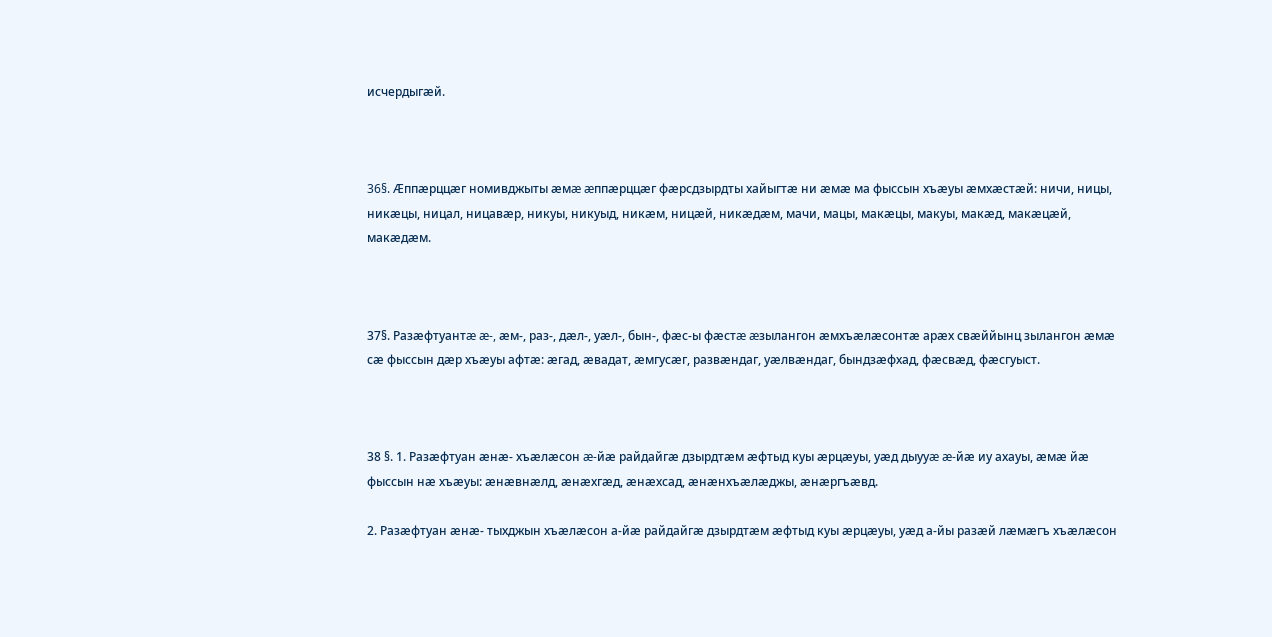исчердыгæй.



36§. Æппæрццæг номивджыты æмæ æппæрццæг фæрсдзырдты хайыгтæ ни æмæ ма фыссын хъæуы æмхæстæй: ничи, ницы, никæцы, ницал, ницавæр, никуы, никуыд, никæм, ницæй, никæдæм, мачи, мацы, макæцы, макуы, макæд, макæцæй, макæдæм.



37§. Разæфтуантæ æ-, æм-, раз-, дæл-, уæл-, бын-, фæс-ы фæстæ æзылангон æмхъæлæсонтæ арæх свæййынц зылангон æмæ сæ фыссын дæр хъæуы афтæ: æгад, æвадат, æмгусæг, развæндаг, уæлвæндаг, бындзæфхад, фæсвæд, фæсгуыст.



38 §. 1. Разæфтуан æнæ- хъæлæсон æ-йæ райдайгæ дзырдтæм æфтыд куы æрцæуы, уæд дыууæ æ-йæ иу ахауы, æмæ йæ фыссын нæ хъæуы: æнæвнæлд, æнæхгæд, æнæхсад, æнæнхъæлæджы, æнæргъæвд.

2. Разæфтуан æнæ- тыхджын хъæлæсон а-йæ райдайгæ дзырдтæм æфтыд куы æрцæуы, уæд а-йы разæй лæмæгъ хъæлæсон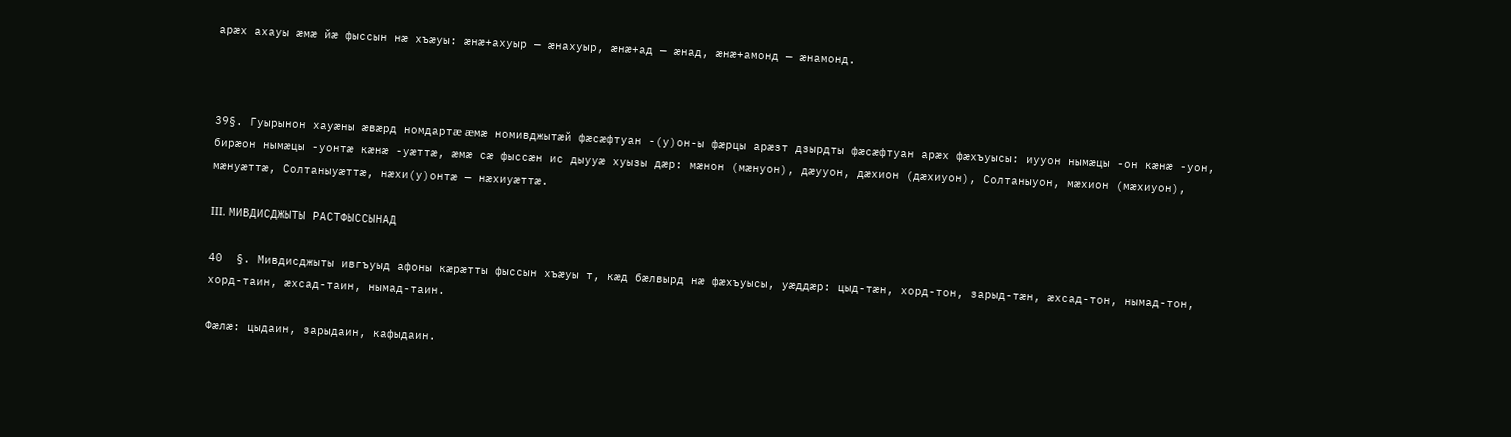арæх ахауы æмæ йæ фыссын нæ хъæуы: æнæ+ахуыр — æнахуыр, æнæ+ад — æнад, æнæ+амонд — æнамонд.



39§. Гуырынон хауæны æвæрд номдартæ æмæ номивджытæй фæсæфтуан -(у)он-ы фæрцы арæзт дзырдты фæсæфтуан арæх фæхъуысы: иууон нымæцы -он кæнæ -уон, бирæон нымæцы -уонтæ кæнæ -уæттæ, æмæ сæ фыссæн ис дыууæ хуызы дæр: мæнон (мæнуон), дæууон, дæхион (дæхиуон), Солтаныуон, мæхион (мæхиуон), мæнуæттæ, Солтаныуæттæ, нæхи(у)онтæ — нæхиуæттæ.

III. МИВДИСДЖЫТЫ РАСТФЫССЫНАД

40  §. Мивдисджыты ивгъуыд афоны кæрæтты фыссын хъæуы т, кæд бæлвырд нæ фæхъуысы, уæддæр: цыд-тæн, хорд-тон, зарыд-тæн, æхсад-тон, нымад-тон, хорд-таин, æхсад-таин, нымад-таин.

Фæлæ: цыдаин, зарыдаин, кафыдаин.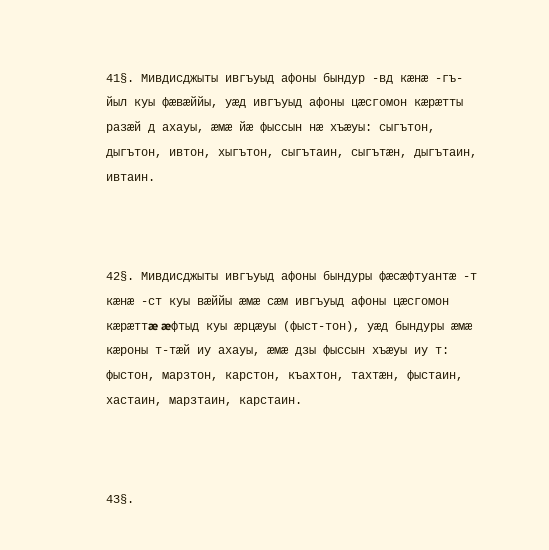41§. Мивдисджыты ивгъуыд афоны бындур -вд кæнæ -гъ-йыл куы фæвæййы, уæд ивгъуыд афоны цæсгомон кæрæтты разæй д ахауы, æмæ йæ фыссын нæ хъæуы: сыгътон, дыгътон, ивтон, хыгътон, сыгътаин, сыгътæн, дыгътаин, ивтаин.



42§. Мивдисджыты ивгъуыд афоны бындуры фæсæфтуантæ -т кæнæ -ст куы вæййы æмæ сæм ивгъуыд афоны цæсгомон кæрæттæ æфтыд куы æрцæуы (фыст-тон), уæд бындуры æмæ кæроны т-тæй иу ахауы, æмæ дзы фыссын хъæуы иу т: фыстон, марзтон, карстон, къахтон, тахтæн, фыстаин, хастаин, марзтаин, карстаин.



43§.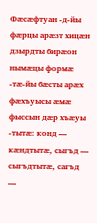Фæсæфтуан -д-йы фæрцы арæзт хицæн дзырдты бирæон нымæцы формæ -тæ-йы бæсты арæх фæхъуысы æмæ фыссын дæр хъæуы -тытæ: конд — кæндтытæ, сыгъд — сыгъдтытæ, сагъд —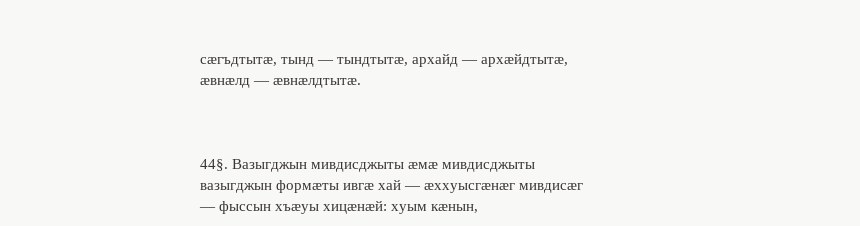сæгъдтытæ, тынд — тындтытæ, архайд — архæйдтытæ, æвнæлд — æвнæлдтытæ.



44§. Вазыгджын мивдисджыты æмæ мивдисджыты вазыгджын формæты ивгæ хай — æххуысгæнæг мивдисæг — фыссын хъæуы хицæнæй: хуым кæнын,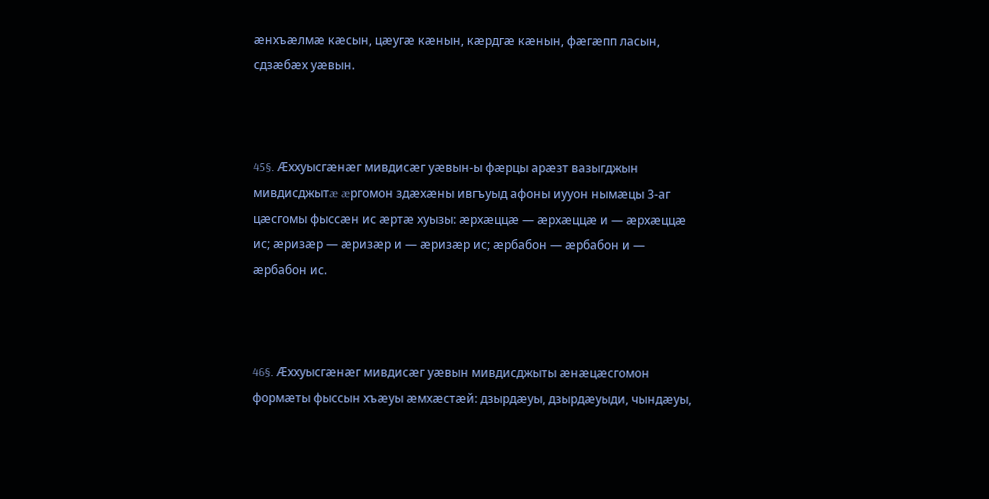æнхъæлмæ кæсын, цæугæ кæнын, кæрдгæ кæнын, фæгæпп ласын, сдзæбæх уæвын.



45§. Æххуысгæнæг мивдисæг уæвын-ы фæрцы арæзт вазыгджын мивдисджытæ æргомон здæхæны ивгъуыд афоны иууон нымæцы 3-аг цæсгомы фыссæн ис æртæ хуызы: æрхæццæ — æрхæццæ и — æрхæццæ ис; æризæр — æризæр и — æризæр ис; æрбабон — æрбабон и — æрбабон ис.



46§. Æххуысгæнæг мивдисæг уæвын мивдисджыты æнæцæсгомон формæты фыссын хъæуы æмхæстæй: дзырдæуы, дзырдæуыди, чындæуы,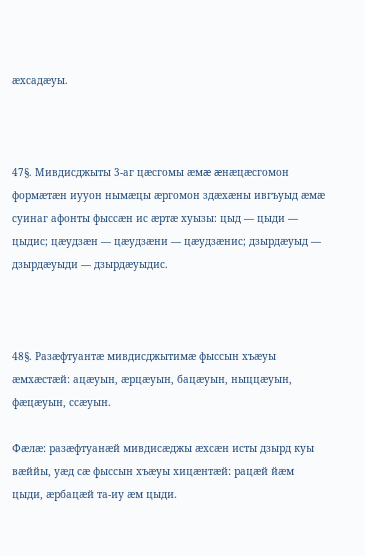æхсадæуы.



47§. Мивдисджыты 3-аг цæсгомы æмæ æнæцæсгомон формæтæн иууон нымæцы æргомон здæхæны ивгъуыд æмæ суинаг афонты фыссæн ис æртæ хуызы: цыд — цыди — цыдис; цæудзæн — цæудзæни — цæудзæнис; дзырдæуыд — дзырдæуыди — дзырдæуыдис.



48§. Разæфтуантæ мивдисджытимæ фыссын хъæуы æмхæстæй: ацæуын, æрцæуын, бацæуын, ныццæуын, фæцæуын, ссæуын.

Фæлæ: разæфтуанæй мивдисæджы æхсæн исты дзырд куы вæййы, уæд сæ фыссын хъæуы хицæнтæй: рацæй йæм цыди, æрбацæй та-иу æм цыди.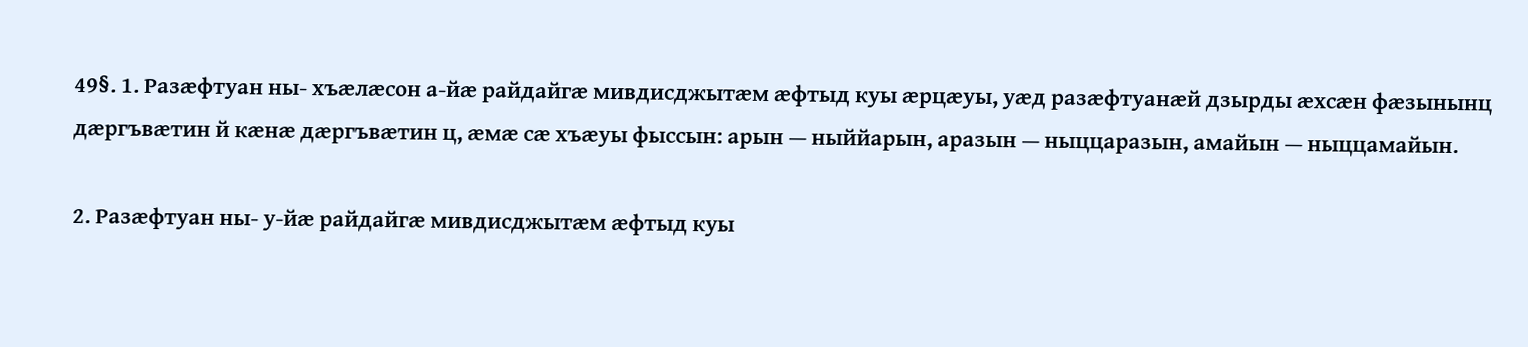49§. 1. Разæфтуан ны- хъæлæсон а-йæ райдайгæ мивдисджытæм æфтыд куы æрцæуы, уæд разæфтуанæй дзырды æхсæн фæзынынц дæргъвæтин й кæнæ дæргъвæтин ц, æмæ сæ хъæуы фыссын: арын — ныййарын, аразын — ныццаразын, амайын — ныццамайын.

2. Разæфтуан ны- у-йæ райдайгæ мивдисджытæм æфтыд куы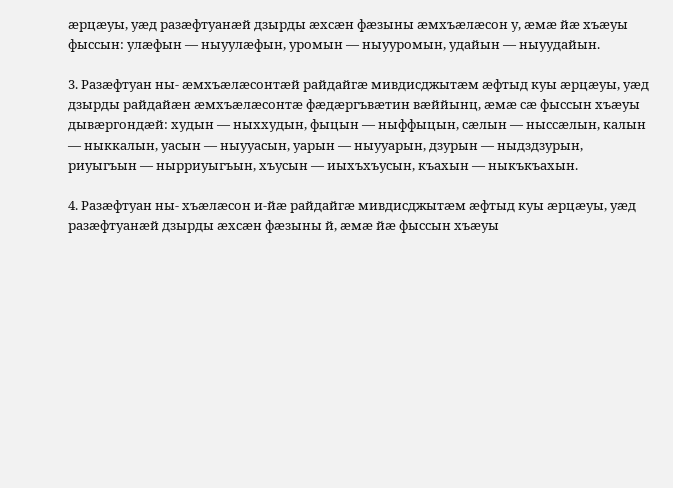æрцæуы, уæд разæфтуанæй дзырды æхсæн фæзыны æмхъæлæсон у, æмæ йæ хъæуы фыссын: улæфын — ныуулæфын, уромын — ныууромын, удайын — ныуудайын.

3. Разæфтуан ны- æмхъæлæсонтæй райдайгæ мивдисджытæм æфтыд куы æрцæуы, уæд дзырды райдайæн æмхъæлæсонтæ фæдæргъвæтин вæййынц, æмæ сæ фыссын хъæуы дывæргондæй: худын — ныххудын, фыцын — ныффыцын, сæлын — ныссæлын, калын — ныккалын, уасын — ныууасын, уарын — ныууарын, дзурын — ныдздзурын, риуыгъын — нырриуыгъын, хъусын — иыхъхъусын, къахын — ныкъкъахын.

4. Разæфтуан ны- хъæлæсон и-йæ райдайгæ мивдисджытæм æфтыд куы æрцæуы, уæд разæфтуанæй дзырды æхсæн фæзыны й, æмæ йæ фыссын хъæуы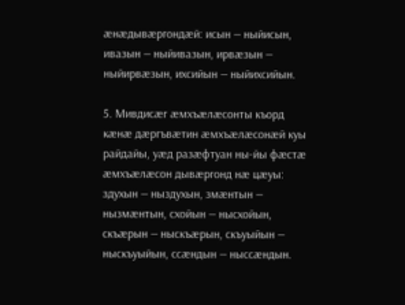æнæдывæргондæй: исын — ныйисын, ивазын — ныйивазын, ирвæзын — ныйирвæзын, ихсийын — ныйихсийын.

5. Мивдисæг æмхъæлæсонты къорд кæнæ дæргъвæтин æмхъæлæсонæй куы райдайы, уæд разæфтуан ны-йы фæстæ æмхъæлæсон дывæргонд нæ цæуы: здухын — ныздухын, змæнтын — нызмæнтын, схойын — нысхойын, скъæрын — ныскъæрын, скъуыйын — ныскъуыйын, ссæндын — ныссæндын.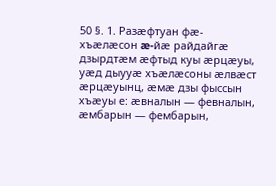50 §. 1. Разæфтуан фæ- хъæлæсон æ-йæ райдайгæ дзырдтæм æфтыд куы æрцæуы, уæд дыууæ хъæлæсоны æлвæст æрцæуынц, æмæ дзы фыссын хъæуы е: æвналын — февналын, æмбарын — фембарын,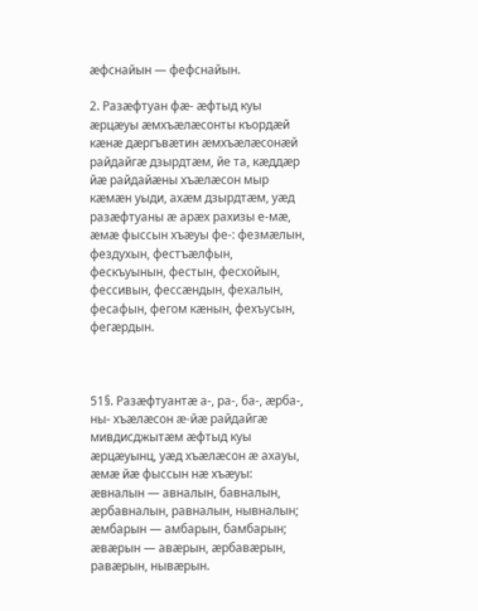æфснайын — фефснайын.

2. Разæфтуан фæ- æфтыд куы æрцæуы æмхъæлæсонты къордæй кæнæ дæргъвæтин æмхъæлæсонæй райдайгæ дзырдтæм, йе та, кæддæр йæ райдайæны хъæлæсон мыр кæмæн уыди, ахæм дзырдтæм, уæд разæфтуаны æ арæх рахизы е-мæ, æмæ фыссын хъæуы фе-: фезмæлын, фездухын, фестъæлфын, фескъуынын, фестын, фесхойын, фессивын, фессæндын, фехалын, фесафын, фегом кæнын, фехъусын, фегæрдын.



51§. Разæфтуантæ а-, ра-, ба-, æрба-, ны- хъæлæсон æ-йæ райдайгæ мивдисджытæм æфтыд куы æрцæуынц, уæд хъæлæсон æ ахауы, æмæ йæ фыссын нæ хъæуы: æвналын — авналын, бавналын, æрбавналын, равналын, нывналын; æмбарын — амбарын, бамбарын; æвæрын — авæрын, æрбавæрын, равæрын, нывæрын.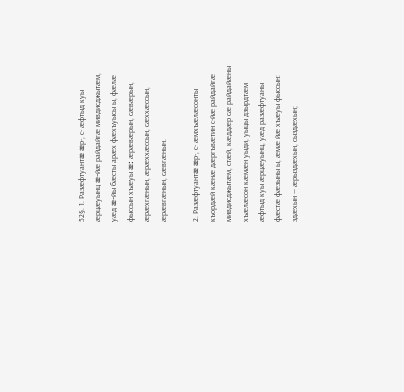52§. 1. Разæфтуантæ æр-, с- æфтыд куы æрцæуынц æ-йæ райдайгæ мивдисджытæм, уæд æ-йы бæсты арæх фæхъуысы ы, фæлæ фыссын хъæуы æ: æрæвæрын, сæвæрын, æрæхгæнын, æрæххæссын, сæххæссын, æрæвгæнын, сæвгæнын.

2. Разæфтуантæ æр-, с- æмхъæлæсонты къордæй кæнæ дæргъвæтин с-йæ райдайгæ мивдисджытæм, стæй, кæддæр сæ райдайæны хъæлæсон кæмæн уыди, уыцы дзырдтæм æфтыд куы æрцæуынц, уæд разæфтуаны фæстæ фæзыны ы, æмæ йæ хъæуы фыссын: здæхын — æрыздæхын, сыздæхын;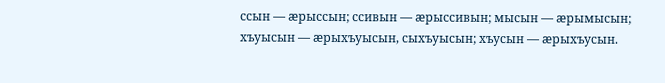ссын — æрыссын; ссивын — æрыссивын; мысын — æрымысын; хъуысын — æрыхъуысын, сыхъуысын; хъусын — æрыхъусын.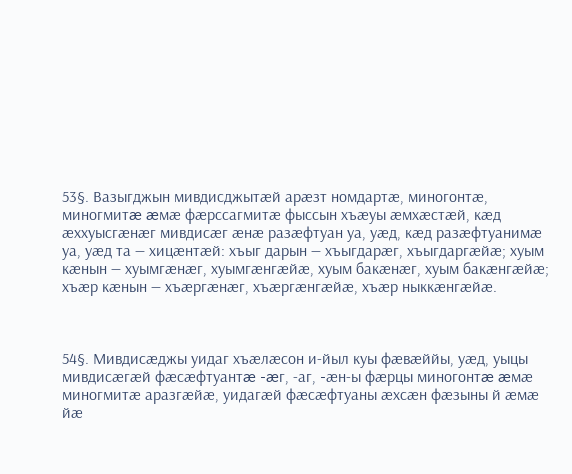53§. Вазыгджын мивдисджытæй арæзт номдартæ, миногонтæ, миногмитæ æмæ фæрссагмитæ фыссын хъæуы æмхæстæй, кæд æххуысгæнæг мивдисæг æнæ разæфтуан уа, уæд, кæд разæфтуанимæ уа, уæд та — хицæнтæй: хъыг дарын — хъыгдарæг, хъыгдаргæйæ; хуым кæнын — хуымгæнæг, хуымгæнгæйæ, хуым бакæнæг, хуым бакæнгæйæ; хъæр кæнын — хъæргæнæг, хъæргæнгæйæ, хъæр ныккæнгæйæ.



54§. Мивдисæджы уидаг хъæлæсон и-йыл куы фæвæййы, уæд, уыцы мивдисæгæй фæсæфтуантæ -æг, -аг, -æн-ы фæрцы миногонтæ æмæ миногмитæ аразгæйæ, уидагæй фæсæфтуаны æхсæн фæзыны й æмæ йæ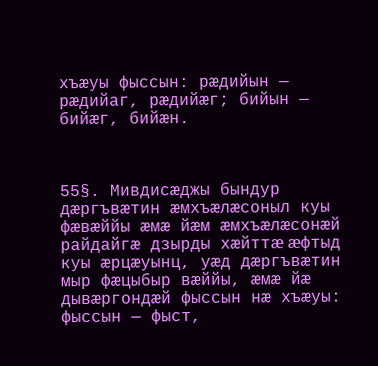хъæуы фыссын: рæдийын — рæдийаг, рæдийæг; бийын — бийæг, бийæн.



55§. Мивдисæджы бындур дæргъвæтин æмхъæлæсоныл куы фæвæййы æмæ йæм æмхъæлæсонæй райдайгæ дзырды хæйттæ æфтыд куы æрцæуынц, уæд дæргъвæтин мыр фæцыбыр вæййы, æмæ йæ дывæргондæй фыссын нæ хъæуы: фыссын — фыст,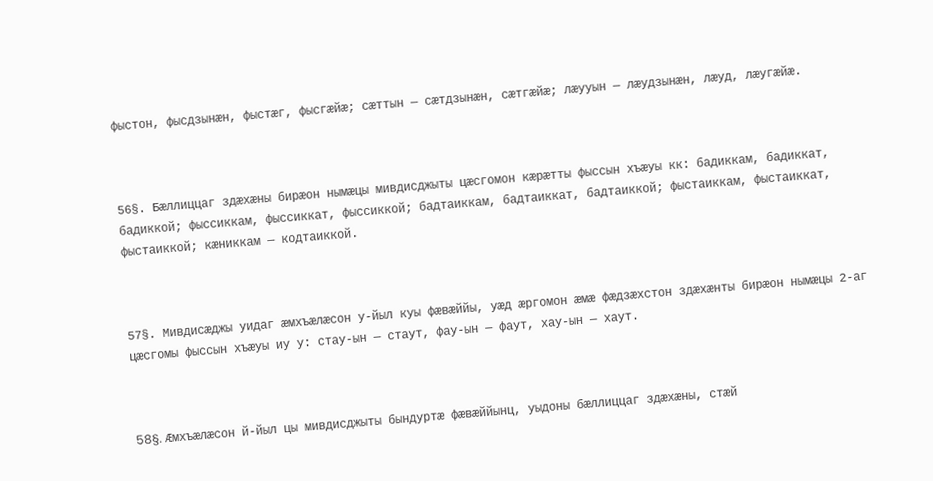фыстон, фысдзынæн, фыстæг, фысгæйæ; сæттын — сæтдзынæн, сæтгæйæ; лæууын — лæудзынæн, лæуд, лæугæйæ.



56§. Бæллиццаг здæхæны бирæон нымæцы мивдисджыты цæсгомон кæрæтты фыссын хъæуы кк: бадиккам, бадиккат, бадиккой; фыссиккам, фыссиккат, фыссиккой; бадтаиккам, бадтаиккат, бадтаиккой; фыстаиккам, фыстаиккат, фыстаиккой; кæниккам — кодтаиккой.



57§. Мивдисæджы уидаг æмхъæлæсон у-йыл куы фæвæййы, уæд æргомон æмæ фæдзæхстон здæхæнты бирæон нымæцы 2-аг цæсгомы фыссын хъæуы иу у: стау-ын — стаут, фау-ын — фаут, хау-ын — хаут.



58§. Æмхъæлæсон й-йыл цы мивдисджыты бындуртæ фæвæййынц, уыдоны бæллиццаг здæхæны, стæй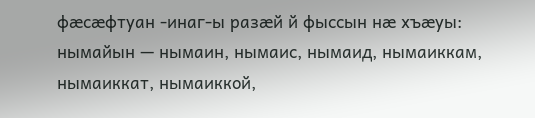фæсæфтуан -инаг-ы разæй й фыссын нæ хъæуы: нымайын — нымаин, нымаис, нымаид, нымаиккам, нымаиккат, нымаиккой,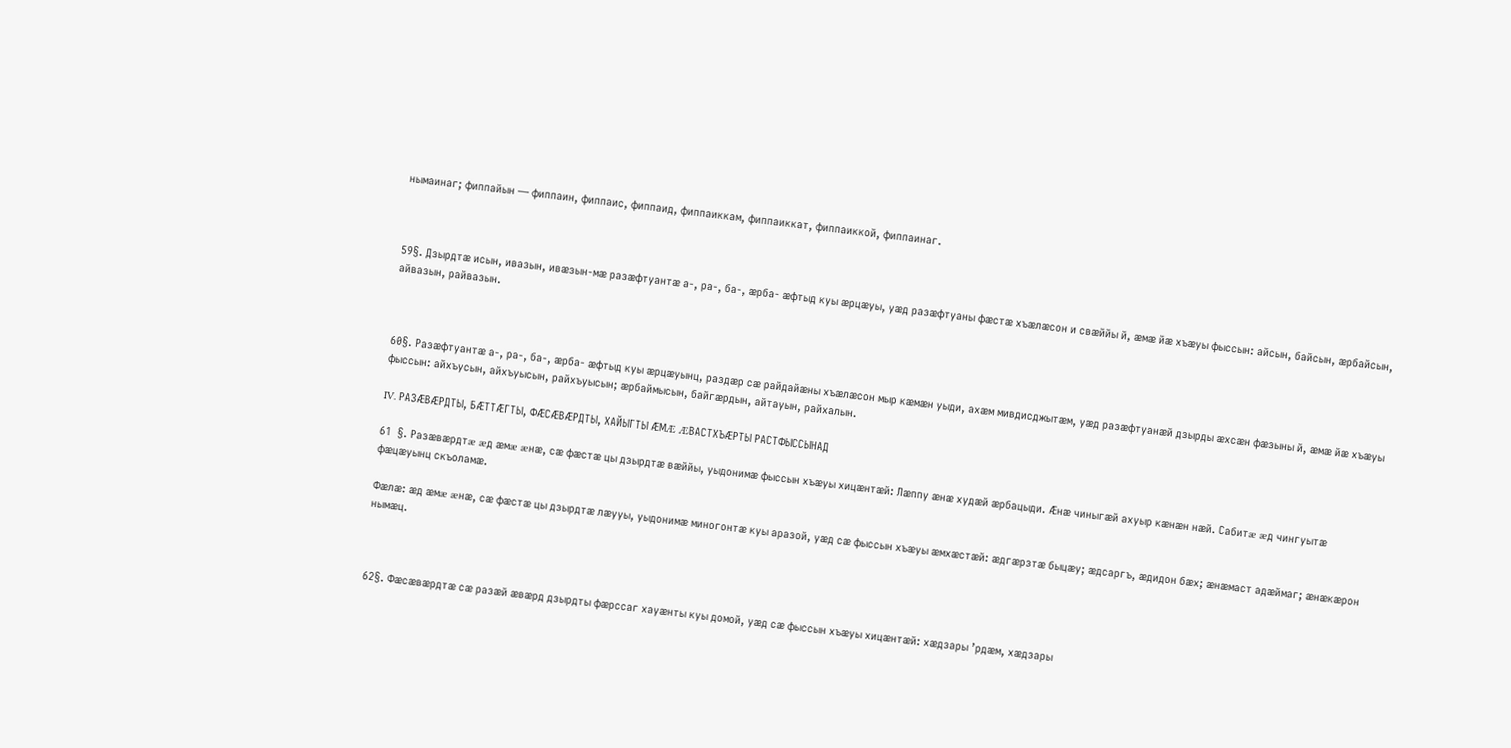нымаинаг; фиппайын — фиппаин, фиппаис, фиппаид, фиппаиккам, фиппаиккат, фиппаиккой, фиппаинаг.



59§. Дзырдтæ исын, ивазын, ивæзын-мæ разæфтуантæ а-, ра-, ба-, æрба- æфтыд куы æрцæуы, уæд разæфтуаны фæстæ хъæлæсон и свæййы й, æмæ йæ хъæуы фыссын: айсын, байсын, æрбайсын, айвазын, райвазын.



60§. Разæфтуантæ а-, ра-, ба-, æрба- æфтыд куы æрцæуынц, раздæр сæ райдайæны хъæлæсон мыр кæмæн уыди, ахæм мивдисджытæм, уæд разæфтуанæй дзырды æхсæн фæзыны й, æмæ йæ хъæуы фыссын: айхъусын, айхъуысын, райхъуысын; æрбаймысын, байгæрдын, айтауын, райхалын.

IV. РАЗÆВÆРДТЫ, БÆТТÆГТЫ, ФÆСÆВÆРДТЫ, ХАЙЫГТЫ ÆМÆ ÆВАСТХЪÆРТЫ РАСТФЫССЫНАД

61  §. Разæвæрдтæ æд æмæ æнæ, сæ фæстæ цы дзырдтæ вæййы, уыдонимæ фыссын хъæуы хицæнтæй: Лæппу æнæ худæй æрбацыди. Æнæ чиныгæй ахуыр кæнæн нæй. Сабитæ æд чингуытæ фæцæуынц скъоламæ.

Фæлæ: æд æмæ æнæ, сæ фæстæ цы дзырдтæ лæууы, уыдонимæ миногонтæ куы аразой, уæд сæ фыссын хъæуы æмхæстæй: æдгæрзтæ быцæу; æдсаргъ, æдидон бæх; æнæмаст адæймаг; æнæкæрон нымæц.



62§. Фæсæвæрдтæ сæ разæй æвæрд дзырдты фæрссаг хауæнты куы домой, уæд сæ фыссын хъæуы хицæнтæй: хæдзары ’рдæм, хæдзары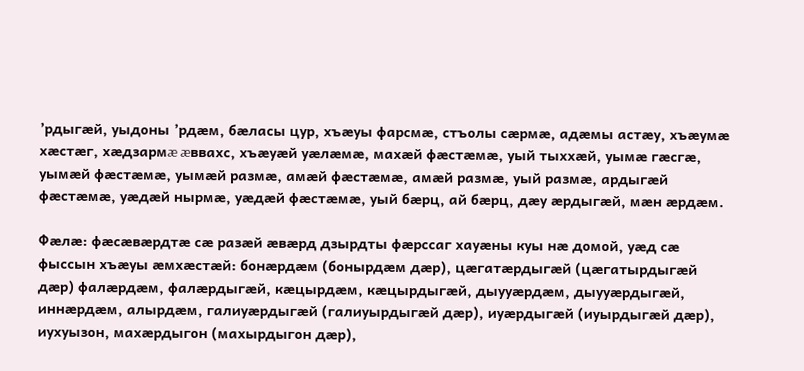’рдыгæй, уыдоны ’рдæм, бæласы цур, хъæуы фарсмæ, стъолы сæрмæ, адæмы астæу, хъæумæ хæстæг, хæдзармæ æввахс, хъæуæй уæлæмæ, махæй фæстæмæ, уый тыххæй, уымæ гæсгæ, уымæй фæстæмæ, уымæй размæ, амæй фæстæмæ, амæй размæ, уый размæ, ардыгæй фæстæмæ, уæдæй нырмæ, уæдæй фæстæмæ, уый бæрц, ай бæрц, дæу æрдыгæй, мæн æрдæм.

Фæлæ: фæсæвæрдтæ сæ разæй æвæрд дзырдты фæрссаг хауæны куы нæ домой, уæд сæ фыссын хъæуы æмхæстæй: бонæрдæм (бонырдæм дæр), цæгатæрдыгæй (цæгатырдыгæй дæр) фалæрдæм, фалæрдыгæй, кæцырдæм, кæцырдыгæй, дыууæрдæм, дыууæрдыгæй, иннæрдæм, алырдæм, галиуæрдыгæй (галиуырдыгæй дæр), иуæрдыгæй (иуырдыгæй дæр), иухуызон, махæрдыгон (махырдыгон дæр),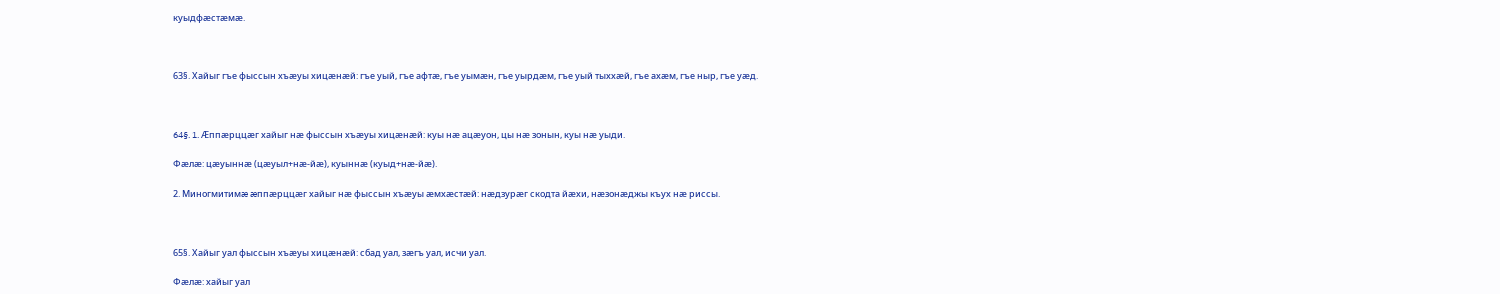куыдфæстæмæ.



63§. Хайыг гъе фыссын хъæуы хицæнæй: гъе уый, гъе афтæ, гъе уымæн, гъе уырдæм, гъе уый тыххæй, гъе ахæм, гъе ныр, гъе уæд.



64§. 1. Æппæрццæг хайыг нæ фыссын хъæуы хицæнæй: куы нæ ацæуон, цы нæ зонын, куы нæ уыди.

Фæлæ: цæуыннæ (цæуыл+нæ-йæ), куыннæ (куыд+нæ-йæ).

2. Миногмитимæ æппæрццæг хайыг нæ фыссын хъæуы æмхæстæй: нæдзурæг скодта йæхи, нæзонæджы къух нæ риссы.



65§. Хайыг уал фыссын хъæуы хицæнæй: сбад уал, зæгъ уал, исчи уал.

Фæлæ: хайыг уал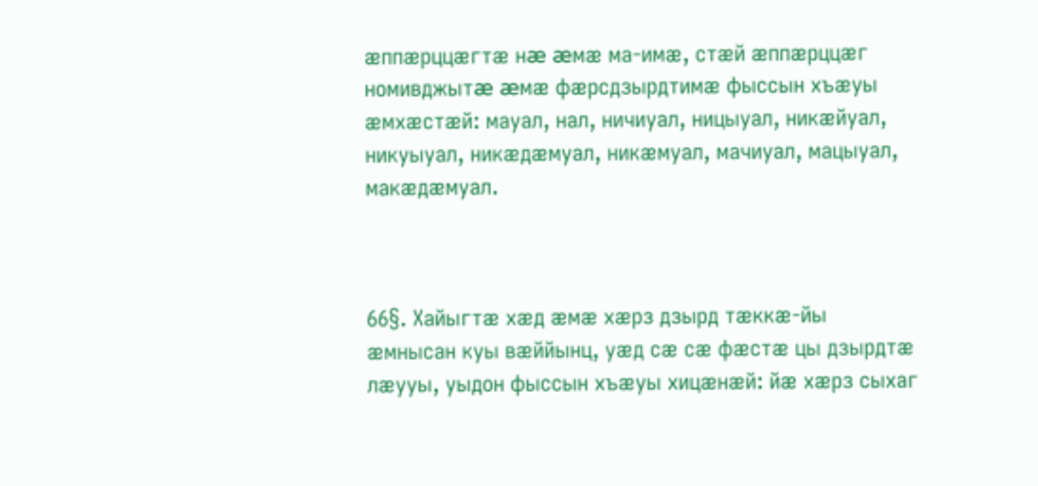æппæрццæгтæ нæ æмæ ма-имæ, стæй æппæрццæг номивджытæ æмæ фæрсдзырдтимæ фыссын хъæуы æмхæстæй: мауал, нал, ничиуал, ницыуал, никæйуал, никуыуал, никæдæмуал, никæмуал, мачиуал, мацыуал, макæдæмуал.



66§. Хайыгтæ хæд æмæ хæрз дзырд тæккæ-йы æмнысан куы вæййынц, уæд сæ сæ фæстæ цы дзырдтæ лæууы, уыдон фыссын хъæуы хицæнæй: йæ хæрз сыхаг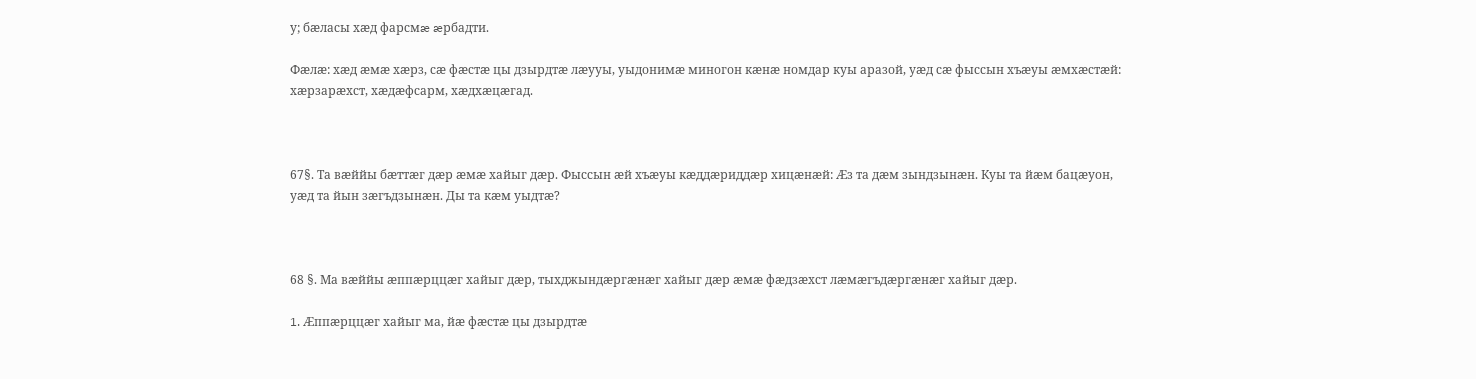у; бæласы хæд фарсмæ æрбадти.

Фæлæ: хæд æмæ хæрз, сæ фæстæ цы дзырдтæ лæууы, уыдонимæ миногон кæнæ номдар куы аразой, уæд сæ фыссын хъæуы æмхæстæй: хæрзарæхст, хæдæфсарм, хæдхæцæгад.



67§. Та вæййы бæттæг дæр æмæ хайыг дæр. Фыссын æй хъæуы кæддæриддæр хицæнæй: Æз та дæм зындзынæн. Куы та йæм бацæуон, уæд та йын зæгъдзынæн. Ды та кæм уыдтæ?



68 §. Ма вæййы æппæрццæг хайыг дæр, тыхджындæргæнæг хайыг дæр æмæ фæдзæхст лæмæгъдæргæнæг хайыг дæр.

1. Æппæрццæг хайыг ма, йæ фæстæ цы дзырдтæ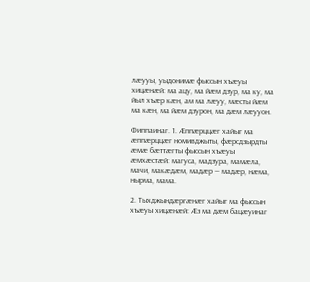лæууы, уыдонимæ фыссын хъæуы хицæнæй: ма ацу, ма йæм дзур, ма ку, ма йыл хъæр кæн, ам ма лæуу, мæсты йæм ма кæн, ма йæм дзурон, ма дæм лæууон.

Фиппаинаг. 1. Æппæрццæг хайыг ма æппæрццæг номивджыты, фæрсдзырдты æмæ бæттæгты фыссын хъæуы æмхæстæй: магуса, мадзура, мамæла, мачи, макæдæм, мадæр — мадæр, нæма, нырма, мама.

2. Тыхджындæргæнæг хайыг ма фыссын хъæуы хицæнæй: Æз ма дæм бацæуинаг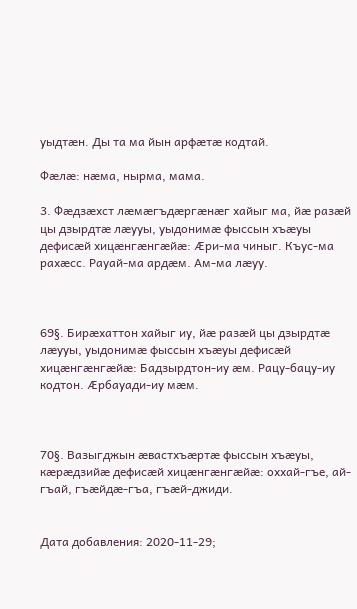уыдтæн. Ды та ма йын арфæтæ кодтай.

Фæлæ: нæма, нырма, мама.

3. Фæдзæхст лæмæгъдæргæнæг хайыг ма, йæ разæй цы дзырдтæ лæууы, уыдонимæ фыссын хъæуы дефисæй хицæнгæнгæйæ: Æри-ма чиныг. Къус-ма рахæсс. Рауай-ма ардæм. Ам-ма лæуу.



69§. Бирæхаттон хайыг иу, йæ разæй цы дзырдтæ лæууы, уыдонимæ фыссын хъæуы дефисæй хицæнгæнгæйæ: Бадзырдтон-иу æм. Рацу-бацу-иу кодтон. Æрбауади-иу мæм.



70§. Вазыгджын æвастхъæртæ фыссын хъæуы, кæрæдзийæ дефисæй хицæнгæнгæйæ: оххай-гъе, ай-гъай, гъæйдæ-гъа, гъæй-джиди.


Дата добавления: 2020-11-29;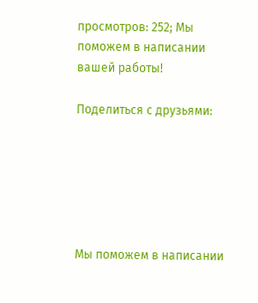просмотров: 252; Мы поможем в написании вашей работы!

Поделиться с друзьями:






Мы поможем в написании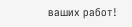ваших работ!